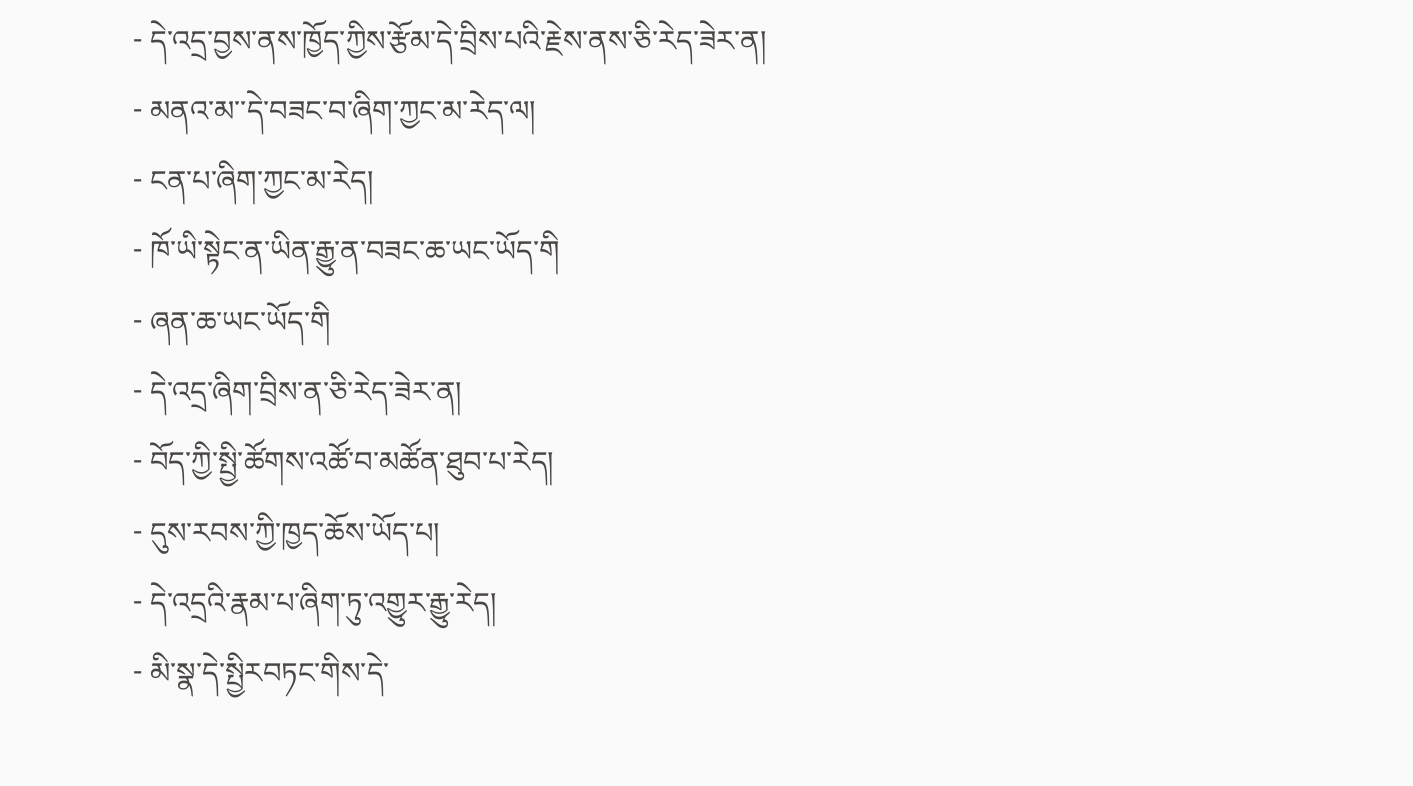- དེ་འདྲ་བྱས་ནས་ཁྱོད་ཀྱིས་རྩོམ་དེ་བྲིས་པའི་རྗེས་ནས་ཅི་རེད་ཟེར་ན།
- མནའ་མ་་དེ་བཟང་བ་ཞིག་ཀྱང་མ་རེད་ལ།
- ངན་པ་ཞིག་ཀྱང་མ་རེད།
- ཁོ་ཡི་སྟེང་ན་ཡིན་རྒྱུ་ན་བཟང་ཆ་ཡང་ཡོད་གི
- ཞན་ཆ་ཡང་ཡོད་གི
- དེ་འདྲ་ཞིག་བྲིས་ན་ཅི་རེད་ཟེར་ན།
- བོད་ཀྱི་སྤྱི་ཚོགས་འཚོ་བ་མཚོན་ཐུབ་པ་རེད།
- དུས་རབས་ཀྱི་ཁྱད་ཆོས་ཡོད་པ།
- དེ་འདྲའི་རྣམ་པ་ཞིག་ཏུ་འགྱུར་རྒྱུ་རེད།
- མི་སྣ་དེ་སྤྱིརབཏང་གིས་དེ་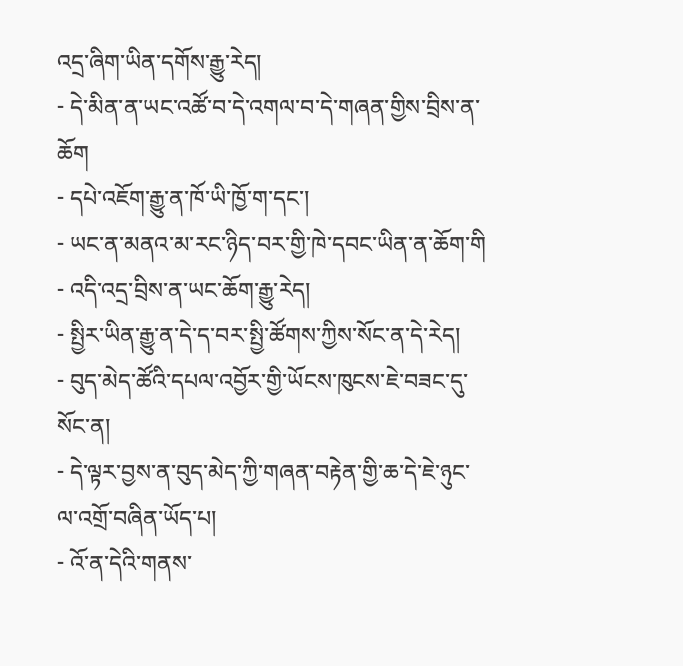འདྲ་ཞིག་ཡིན་དགོས་རྒྱུ་རེད།
- དེ་མིན་ན་ཡང་འཚོ་བ་དེ་འགལ་བ་དེ་གཞན་གྱིས་བྲིས་ན་ཆོག
- དཔེ་འཇོག་རྒྱུ་ན་ཁོ་ཡི་ཁྱོ་ག་དང་།
- ཡང་ན་མནའ་མ་རང་ཉིད་བར་གྱི་ཁེ་དབང་ཡིན་ན་ཆོག་གི
- འདི་འདྲ་བྲིས་ན་ཡང་ཆོག་རྒྱུ་རེད།
- སྤྱིར་ཡིན་རྒྱུ་ན་དེ་ད་བར་སྤྱི་ཚོགས་ཀྱིས་སོང་ན་དེ་རེད།
- བུད་མེད་ཚོའི་དཔལ་འབྱོར་གྱི་ཡོངས་ཁུངས་ཇེ་བཟང་དུ་སོང་ན།
- དེ་ལྟར་བྱས་ན་བུད་མེད་ཀྱི་གཞན་བརྟེན་གྱི་ཆ་དེ་ཇེ་ཉུང་ལ་འགྲོ་བཞིན་ཡོད་པ།
- འོ་ན་དེའི་གནས་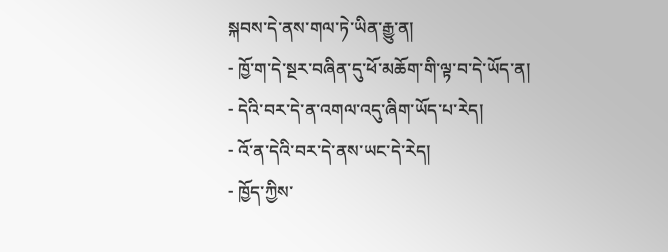སྐབས་དེ་ནས་གལ་ཏེ་ཡིན་རྒྱུ་ན།
- ཁྱོ་ག་དེ་སྔར་བཞིན་དུ་ཕོ་མཆོག་གི་ལྟ་བ་དེ་ཡོད་ན།
- དེའི་བར་དེ་ན་འགལ་འདུ་ཞིག་ཡོད་པ་རེད།
- འོ་ན་དེའི་བར་དེ་ནས་ཡང་དེ་རེད།
- ཁྱོད་ཀྱིས་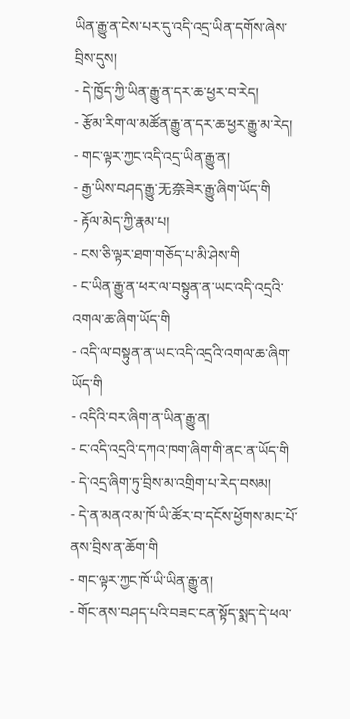ཡིན་རྒྱུ་ན་ངེས་པར་དུ་འདི་འདྲ་ཡིན་དགོས་ཞེས་བྲིས་དུས།
- དེ་ཁྱོད་ཀྱི་ཡིན་རྒྱུ་ན་དར་ཆ་ཕྱར་བ་རེད།
- རྩོམ་རིག་ལ་མཚོན་རྒྱུ་ན་དར་ཆ་ཕྱར་རྒྱུ་མ་རེད།
- གང་ལྟར་ཀྱང་འདི་འདྲ་ཡིན་རྒྱུ་ན།
- རྒྱ་ཡིས་བཤད་རྒྱུ་无奈ཟེར་རྒྱུ་ཞིག་ཡོད་གི
- རྟོལ་མེད་ཀྱི་རྣམ་པ།
- ངས་ཅི་ལྟར་ཐག་གཅོད་པ་མི་ཤེས་གི
- ང་ཡིན་རྒྱུ་ན་ཕར་ལ་བསྟུན་ན་ཡང་འདི་འདྲའི་འགལ་ཆ་ཞིག་ཡོད་གི
- འདི་ལ་བསྟུན་ན་ཡང་འདི་འདྲའི་འགལ་ཆ་ཞིག་ཡོད་གི
- འདིའི་བར་ཞིག་ན་ཡིན་རྒྱུ་ན།
- ང་འདི་འདྲའི་དཀའ་ཁག་ཞིག་གི་ནང་ན་ཡོད་གི
- དེ་འདྲ་ཞིག་ཏུ་བྲིས་མ་འགྲིག་པ་རེད་བསམ།
- དེ་ན་མནའ་མ་ཁོ་ཡི་ཚོར་བ་དངོས་ཕྱོགས་མང་པོ་ནས་བྲིས་ན་ཆོག་གི
- གང་ལྟར་ཀྱང་ཁོ་ཡི་ཡིན་རྒྱུ་ན།
- གོང་ནས་བཤད་པའི་བཟང་ངན་སྟོད་སྨད་དེ་ཕལ་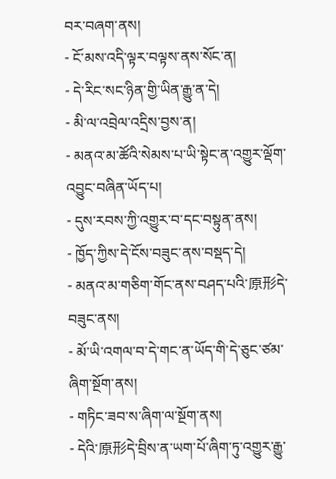བར་བཞག་ནས།
- ངོ་མས་འདི་ལྟར་བལྟས་ནས་སོང་ན།
- དེ་རིང་སང་ཉིན་གྱི་ཡིན་རྒྱུ་ན་དེ།
- མི་ལ་འབྲེལ་འདྲིས་བྱས་ན།
- མནའ་མ་ཚོའི་སེམས་པ་ཡི་སྟེང་ན་འགྱུར་ལྡོག་འབྱུང་བཞིན་ཡོད་པ།
- དུས་རབས་ཀྱི་འགྱུར་བ་དང་བསྟུན་ནས།
- ཁྱོད་ཀྱིས་དེ་ངོས་བཟུང་ནས་བསྡད་དེ།
- མནའ་མ་གཅིག་གོང་ནས་བཤད་པའི་原形དེ་བཟུང་ནས།
- མོ་ཡི་འགལ་བ་དེ་གང་ན་ཡོད་གི་དེ་ཅུང་ཙམ་ཞིག་སྔོག་ནས།
- གཏིང་ཟབ་ས་ཞིག་ལ་སྔོག་ནས།
- དེའི་原形དེ་བྲིས་ན་ཡག་པོ་ཞིག་ཏུ་འགྱུར་རྒྱུ་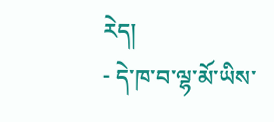རེད།
- དེ་ཁ་བ་ལྷ་མོ་ཡིས་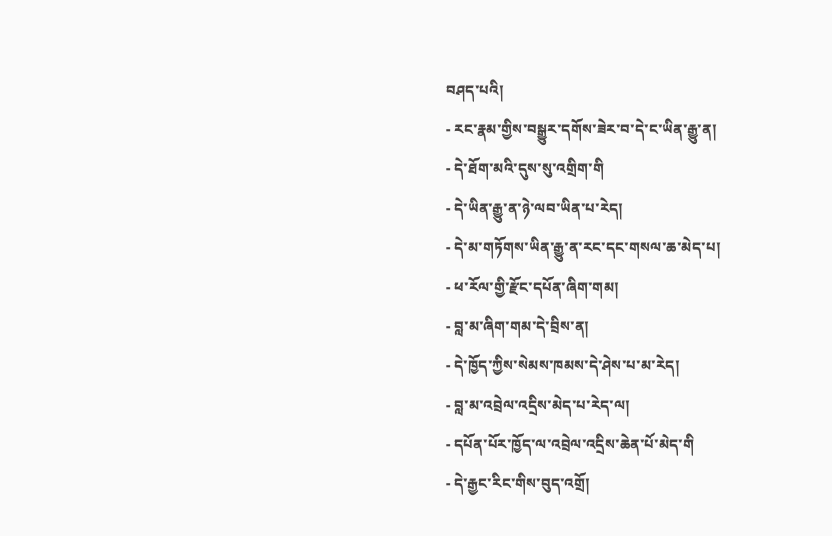བཤད་པའི།
- རང་རྣམ་གྱིས་བསྒྱུར་དགོས་ཟེར་བ་དེ་ང་ཡིན་རྒྱུ་ན།
- དེ་ཐོག་མའི་དུས་སུ་འགྲིག་གི
- དེ་ཡིན་རྒྱུ་ན་ཉེ་ལབ་ཡིན་པ་རེད།
- དེ་མ་གཏོགས་ཡིན་རྒྱུ་ན་རང་དང་གསལ་ཆ་མེད་པ།
- ཕ་རོལ་གྱི་རྫོང་དཔོན་ཞིག་གམ།
- བླ་མ་ཞིག་གམ་དེ་བྲིས་ན།
- དེ་ཁྱོད་ཀྱིས་སེམས་ཁམས་དེ་ཤེས་པ་མ་རེད།
- བླ་མ་འབྲེལ་འདྲིས་མེད་པ་རེད་ལ།
- དཔོན་པོར་ཁྱོད་ལ་འབྲེལ་འདྲིས་ཆེན་པོ་མེད་གི
- དེ་རྒྱང་རིང་གིས་བུད་འགྲོ།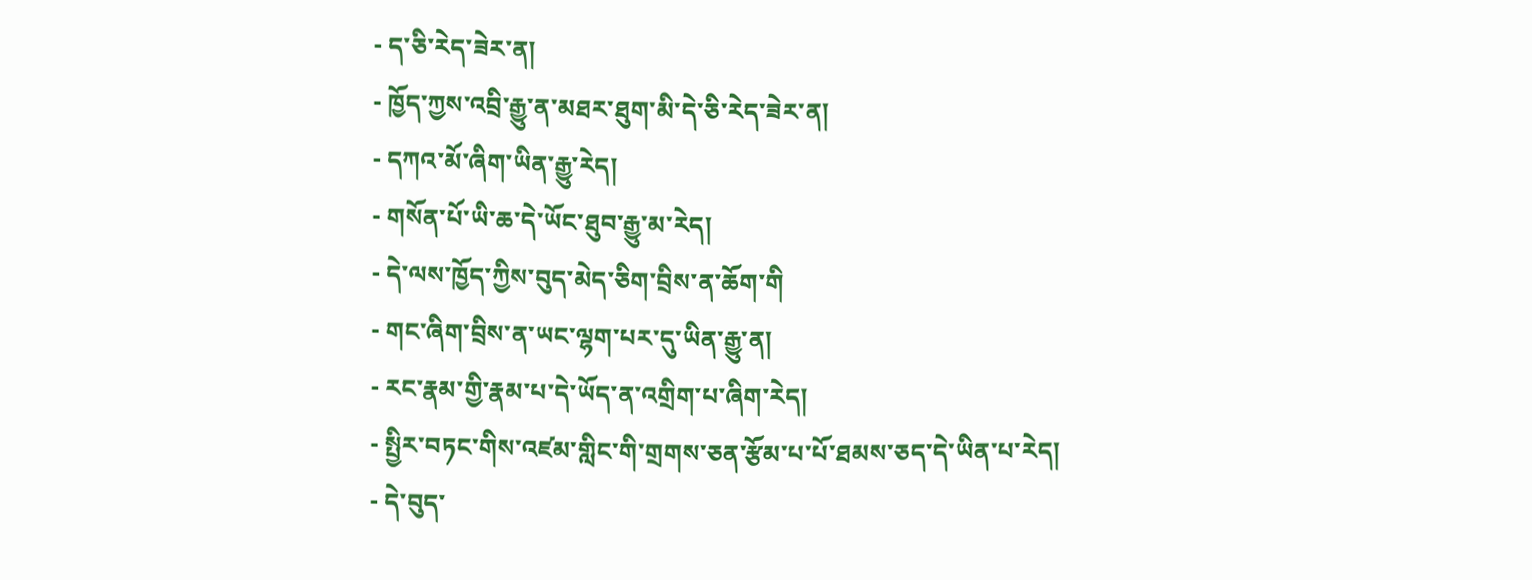- ད་ཅི་རེད་ཟེར་ན།
- ཁྱོད་ཀྱས་འབྲི་རྒྱུ་ན་མཐར་ཐུག་མི་དེ་ཅི་རེད་ཟེར་ན།
- དཀའ་མོ་ཞིག་ཡིན་རྒྱུ་རེད།
- གསོན་པོ་ཡི་ཆ་དེ་ཡོང་ཐུབ་རྒྱུ་མ་རེད།
- དེ་ལས་ཁྱོད་ཀྱིས་བུད་མེད་ཅིག་བྲིས་ན་ཆོག་གི
- གང་ཞིག་བྲིས་ན་ཡང་ལྷག་པར་དུ་ཡིན་རྒྱུ་ན།
- རང་རྣམ་གྱི་རྣམ་པ་དེ་ཡོད་ན་འགྲིག་པ་ཞིག་རེད།
- སྤྱིར་བཏང་གིས་འཛམ་གླིང་གི་གྲགས་ཅན་རྩོམ་པ་པོ་ཐམས་ཅད་དེ་ཡིན་པ་རེད།
- དེ་བུད་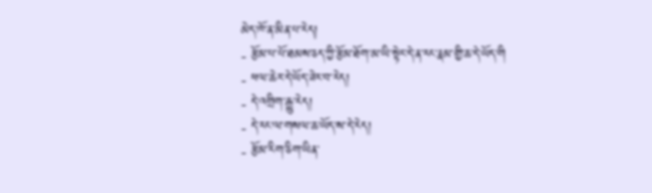མེད་ཁོ་ན་མིན་པ་རེད།
- རྩོམ་པ་པོ་ཐམས་ཅད་ཀྱི་རྩོམ་ཐོག་མ་ཡི་སྟེང་དེ་ན་རང་རྣམ་གྱི་ཆ་དེ་ཡོད་གི
- ཕལ་ཆེར་དེ་ཡོད་ཟེར་བ་རེད།
- དེ་འགྲིག་རྒྱུ་རེད།
- དེ་རང་ལ་གསལ་ཆ་ཡོད་ས་དེ་རེད།
- རྩོམ་རིག་ཅིག་ཡིན་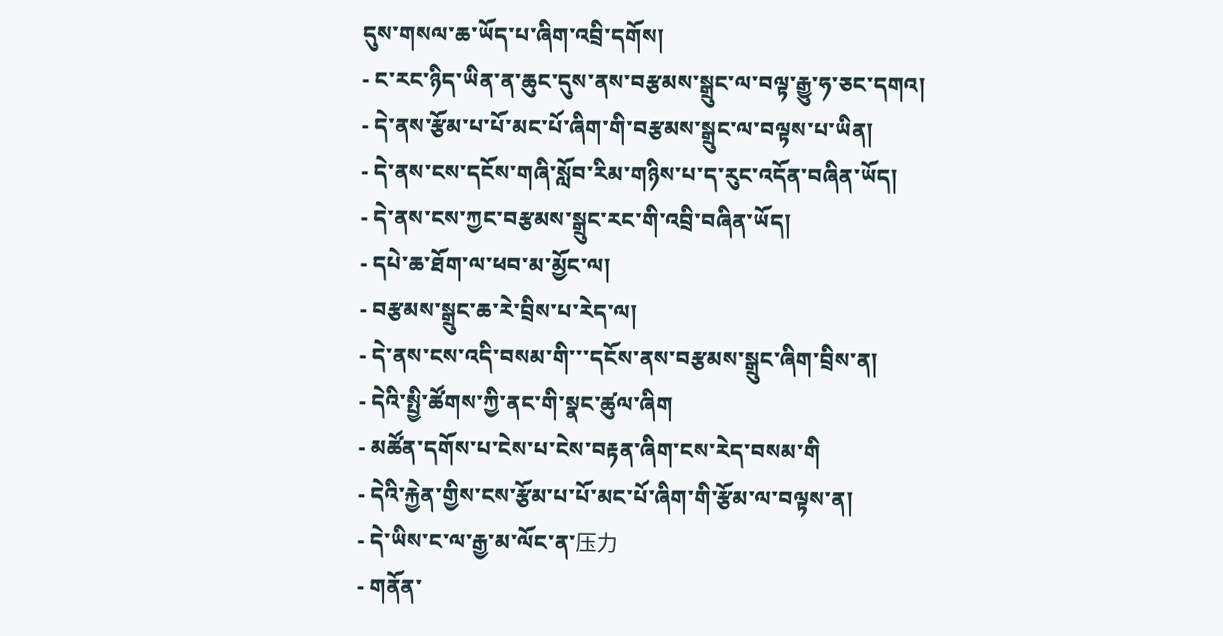དུས་གསལ་ཆ་ཡོད་པ་ཞིག་འབྲི་དགོས།
- ང་རང་ཉིད་ཡིན་ན་ཆུང་དུས་ནས་བརྩམས་སྒྲུང་ལ་བལྟ་རྒྱུ་ཧ་ཅང་དགའ།
- དེ་ནས་རྩོམ་པ་པོ་མང་པོ་ཞིག་གི་བརྩམས་སྒྲུང་ལ་བལྟས་པ་ཡིན།
- དེ་ནས་ངས་དངོས་གཞི་སློབ་རིམ་གཉིས་པ་ད་རུང་འདོན་བཞིན་ཡོད།
- དེ་ནས་ངས་ཀྱང་བརྩམས་སྒྲུང་རང་གི་འབྲི་བཞིན་ཡོད།
- དཔེ་ཆ་ཐོག་ལ་ཕབ་མ་མྱོང་ལ།
- བརྩམས་སྒྲུང་ཆ་རེ་བྲིས་པ་རེད་ལ།
- དེ་ནས་ངས་འདི་བསམ་གི་་་དངོས་ནས་བརྩམས་སྒྲུང་ཞིག་བྲིས་ན།
- དེའི་སྤྱི་ཚོགས་ཀྱི་ནང་གི་སྣང་ཚུལ་ཞིག
- མཚོན་དགོས་པ་ངེས་པ་ངེས་བརྟན་ཞིག་ངས་རེད་བསམ་གི
- དེའི་རྐྱེན་གྱིས་ངས་རྩོམ་པ་པོ་མང་པོ་ཞིག་གི་རྩོམ་ལ་བལྟས་ན།
- དེ་ཡིས་ང་ལ་རྒྱ་མ་ལོང་ན་压力
- གནོན་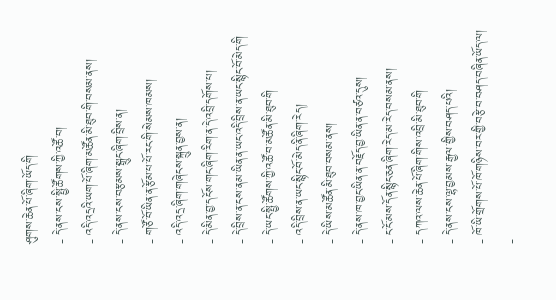ཤུགས་ཆེན་པོ་ཞིག་ཡོད་གི
- དེ་ནས་ངས་སྤྱི་ཚོགས་ཀྱི་འཚོ་བ།
- འདི་འདྲའི་ཡག་པོ་ཞིག་མཚོན་མི་ཐུབ་གི་བསམ་ནས།
- དེ་ནས་ངས་བརྩམས་སྒྲུང་ཞིག་བྲིས་ན།
- གཙོ་བོ་ཡིན་ན་རྩོམ་པ་པོ་རང་གི་སེམས་ཁམས།
- འདི་འདྲ་ཞིག་གཞེངས་སྐྲུན་བྱས་ན།
- དེ་མིན་བྱ་དངོས་གང་ཞིག་རིག་ན་དེ་འབྲི་དགོས་པ།
- དེ་བྲིས་ན་ངས་ནམ་ཡིན་ན་ཡང་འདི་བྲིས་ན་ཡང་སྙིང་བོ་མེད་གི
- དེ་ཡང་སྤྱི་ཚོགས་ཀྱི་འཚོ་བ་མཚོན་མི་ཐུབ་གི
- འདི་བྲིས་ན་ཡང་སྙིང་བོ་མེད་ནི་ཞིག་རེད།
- དེ་ཡིས་མཚོན་མི་ཐུབ་བསམ་ནས།
- དེ་ནས་ཁ་བྱང་ཡིན་ན་བརྗོད་བྱ་ཡིན་ན་བཙའ་དུས།
- ང་ངོ་མས་དོན་སྙིང་ཅན་ཞིག་རེད་མ་རེད་བསམ་ནས།
- དཀའ་ལས་ཆེན་པོ་ཞིག་གིས་འབྲི་མི་ཐུབ་གི
- དེ་ནས་ངས་ལྷ་བྱམས་རྒྱལ་གྱིས་བཤད་པའི།
- ཁོ་ཡི་གྲོགས་པོ་ཁོ་གཉིས་བར་གྱི་བརྩེ་བ་བཤད་བཞིན་ཡོད་ལ།
-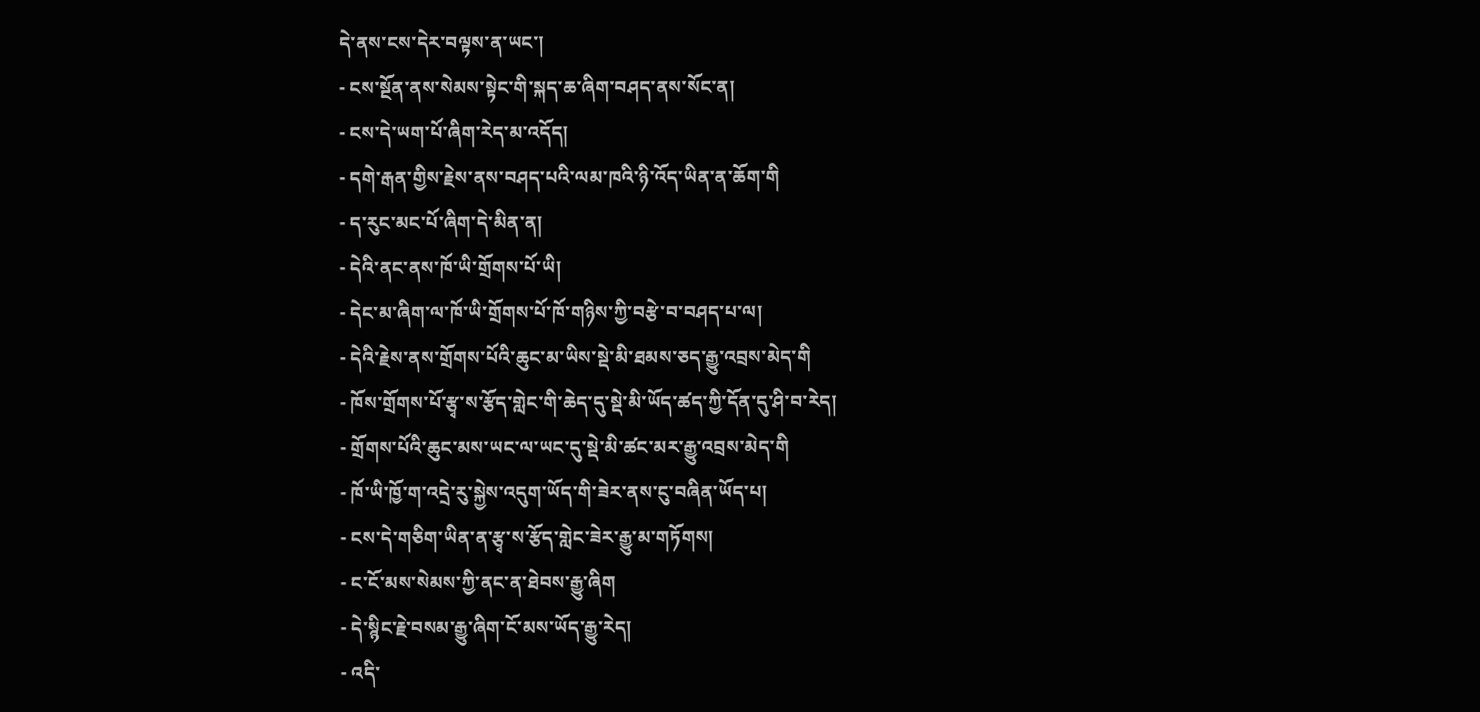དེ་ནས་ངས་དེར་བལྟས་ན་ཡང་།
- ངས་སྔོན་ནས་སེམས་སྟེང་གི་སྐད་ཆ་ཞིག་བཤད་ནས་སོང་ན།
- ངས་དེ་ཡག་པོ་ཞིག་རེད་མ་འདོད།
- དགེ་རྒན་གྱིས་རྗེས་ནས་བཤད་པའི་ལམ་ཁའི་ཉི་འོད་ཡིན་ན་ཆོག་གི
- ད་རུང་མང་པོ་ཞིག་དེ་མིན་ན།
- དེའི་ནང་ནས་ཁོ་ཡི་གྲོགས་པོ་ཡི།
- དེང་མ་ཞིག་ལ་ཁོ་ཡི་གྲོགས་པོ་ཁོ་གཉིས་ཀྱི་བརྩེ་བ་བཤད་པ་ལ།
- དེའི་རྗེས་ནས་གྲོགས་པོའི་ཆུང་མ་ཡིས་སྡེ་མི་ཐམས་ཅད་རྒྱུ་འབྲས་མེད་གི
- ཁོས་གྲོགས་པོ་རྩྭ་ས་རྩོད་གླེང་གི་ཆེད་དུ་སྡེ་མི་ཡོད་ཚད་ཀྱི་དོན་དུ་ཤི་བ་རེད།
- གྲོགས་པོའི་ཆུང་མས་ཡང་ལ་ཡང་དུ་སྡེ་མི་ཚང་མར་རྒྱུ་འབྲས་མེད་གི
- ཁོ་ཡི་ཁྱོ་ག་འདྲེ་རུ་སྐྱེས་འདུག་ཡོད་གི་ཟེར་ནས་ངུ་བཞིན་ཡོད་པ།
- ངས་དེ་གཅིག་ཡིན་ན་རྩྭ་ས་རྩོད་གླེང་ཟེར་རྒྱུ་མ་གཏོགས།
- ང་ངོ་མས་སེམས་ཀྱི་ནང་ན་ཐེབས་རྒྱུ་ཞིག
- དེ་སྙིང་རྗེ་བསམ་རྒྱུ་ཞིག་ངོ་མས་ཡོད་རྒྱུ་རེད།
- འདི་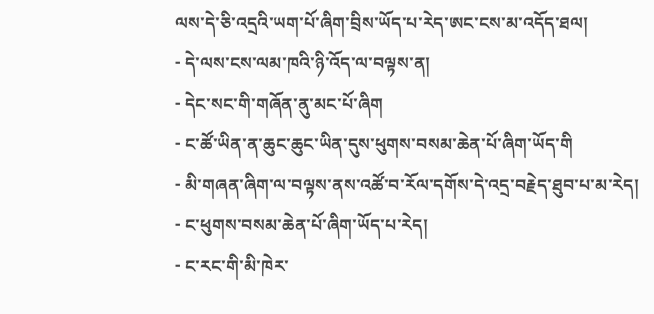ལས་དེ་ཅི་འདྲའི་ཡག་པོ་ཞིག་བྲིས་ཡོད་པ་རེད་ཨང་ངས་མ་འདོད་ཐལ།
- དེ་ལས་ངས་ལམ་ཁའི་ཉི་འོད་ལ་བལྟས་ན།
- དེང་སང་གི་གཞོན་ནུ་མང་པོ་ཞིག
- ང་ཚོ་ཡིན་ན་ཆུང་ཆུང་ཡིན་དུས་ཕུགས་བསམ་ཆེན་པོ་ཞིག་ཡོད་གི
- མི་གཞན་ཞིག་ལ་བལྟས་ནས་འཚོ་བ་རོལ་དགོས་དེ་འདྲ་བརྗེད་ཐུབ་པ་མ་རེད།
- ང་ཕུགས་བསམ་ཆེན་པོ་ཞིག་ཡོད་པ་རེད།
- ང་རང་གི་མི་ཁེར་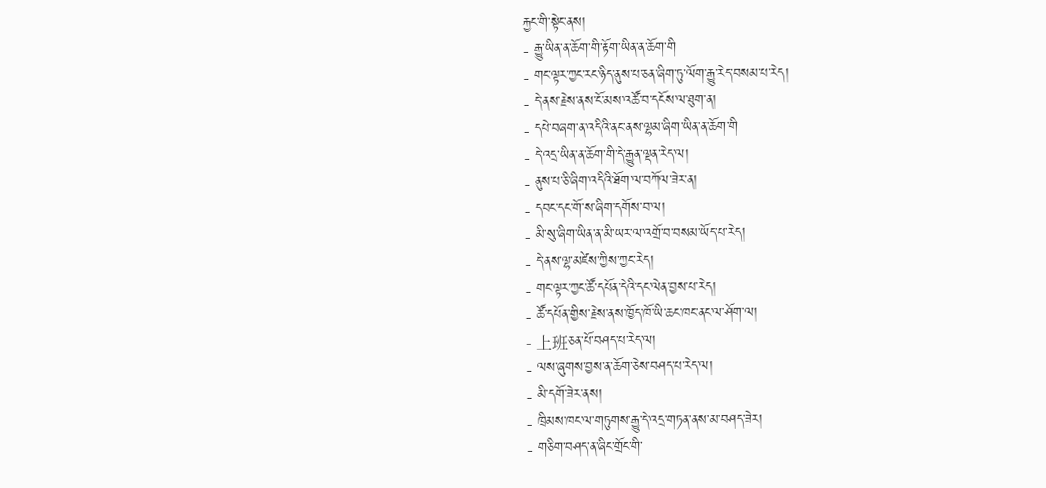རྐྱང་གི་སྟེང་ནས།
- རྒྱུ་ཡིན་ན་ཆོག་གི་རྟོག་ཡིན་ན་ཆོག་གི
- གང་ལྟར་ཀྱང་རང་ཉིད་ནུས་པ་ཅན་ཞིག་ཏུ་ལོག་རྒྱུ་རེད་བསམ་པ་རེད།
- དེ་ནས་རྗེས་ནས་ངོ་མས་འཚོ་བ་དངོས་ལ་ཐུག་ན།
- དཔེ་བཞག་ན་འདིའི་ནང་ནས་ལྷམ་ཞིག་ཡིན་ན་ཆོག་གི
- དེ་འདྲ་ཡིན་ན་ཆོག་གི་དེ་རྒྱུན་ལྡན་རེད་ལ།
- ནུས་པ་ཅི་ཞིག་འདིའི་ཐོག་ལ་བཀོལ་ཟེར་ན།
- དབང་དང་གོ་ས་ཞིག་དགོས་བ་ལ།
- མི་སུ་ཞིག་ཡིན་ན་མི་ཡར་ལ་འགྲོ་བ་བསམ་ཡོད་པ་རེད།
- དེ་ནས་ལྷ་མཛེས་ཀྱིས་ཀྱང་རེད།
- གང་ལྟར་ཀྱང་ཚོ་དཔོན་དེའི་དང་ལེན་བྱས་པ་རེད།
- ཚོ་དཔོན་གྱིས་རྗེས་ནས་ཁྱོད་ཁོ་ཡི་ཆང་ཁང་ནང་ལ་ཤོག་ལ།
- 上班ཅན་པོ་བཤད་པ་རེད་ལ།
- ལས་ཞུགས་བྱས་ན་ཆོག་ཅེས་བཤད་པ་རེད་ལ།
- མི་དགོ་ཟེར་ནས།
- ཁྲིམས་ཁང་ལ་གཏུགས་རྒྱུ་དེ་འདྲ་གཏན་ནས་མ་བཤད་ཟེར།
- གཅིག་བཤད་ན་ཞིང་གྲོང་གི་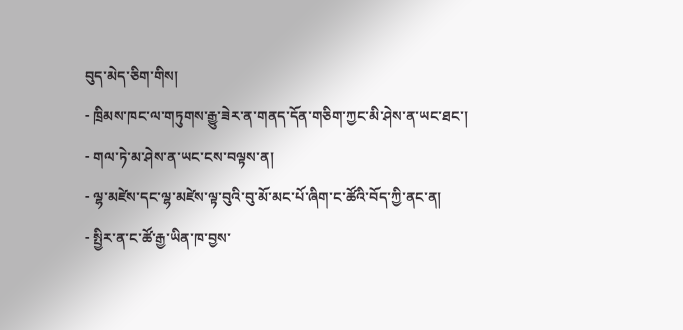བུད་མེད་ཅིག་གིས།
- ཁྲིམས་ཁང་ལ་གཏུགས་རྒྱུ་ཟེར་ན་གནད་དོན་གཅིག་ཀྱང་མི་ཤེས་ན་ཡང་ཐང་།
- གལ་ཏེ་མ་ཤེས་ན་ཡང་ངས་བལྟས་ན།
- ལྷ་མཛེས་དང་ལྷ་མཛེས་ལྟ་བུའི་བུ་མོ་མང་པོ་ཞིག་ང་ཚོའི་བོད་ཀྱི་ནང་ན།
- སྤྱིར་ན་ང་ཚོ་རྒྱ་ཡིན་ཁ་བྱས་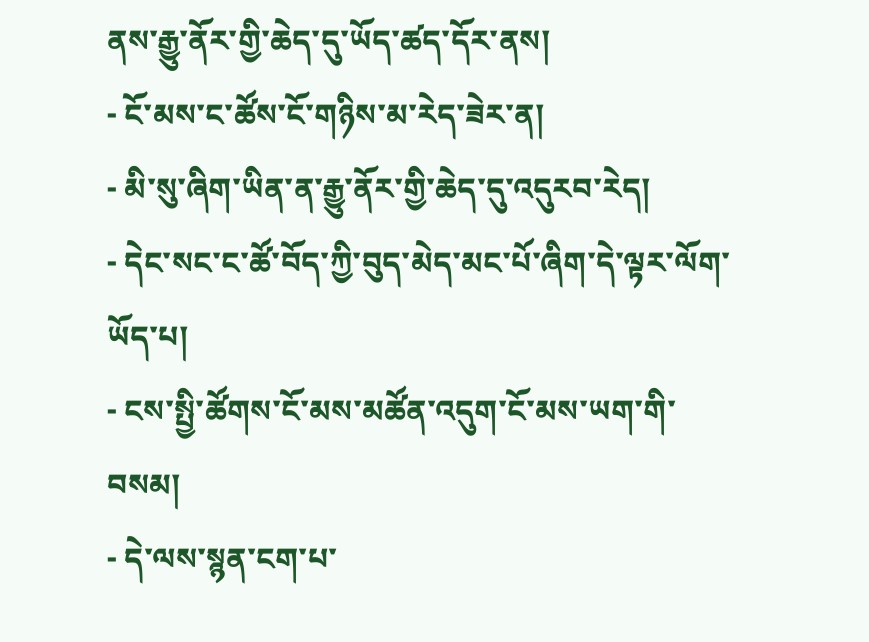ནས་རྒྱུ་ནོར་གྱི་ཆེད་དུ་ཡོད་ཚད་དོར་ནས།
- ངོ་མས་ང་ཚོས་ངོ་གཉིས་མ་རེད་ཟེར་ན།
- མི་སུ་ཞིག་ཡིན་ན་རྒྱུ་ནོར་གྱི་ཆེད་དུ་འདུརབ་རེད།
- དེང་སང་ང་ཚོ་བོད་ཀྱི་བུད་མེད་མང་པོ་ཞིག་དེ་ལྟར་ལོག་ཡོད་པ།
- ངས་སྤྱི་ཚོགས་ངོ་མས་མཚོན་འདུག་ངོ་མས་ཡག་གི་བསམ།
- དེ་ལས་སྙན་ངག་པ་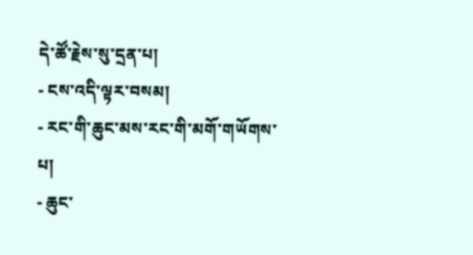དེ་ཚོ་རྗེས་སུ་དྲན་པ།
- ངས་འདི་ལྟར་བསམ།
- རང་གི་ཆུང་མས་རང་གི་མགོ་གཡོགས་པ།
- ཆུང་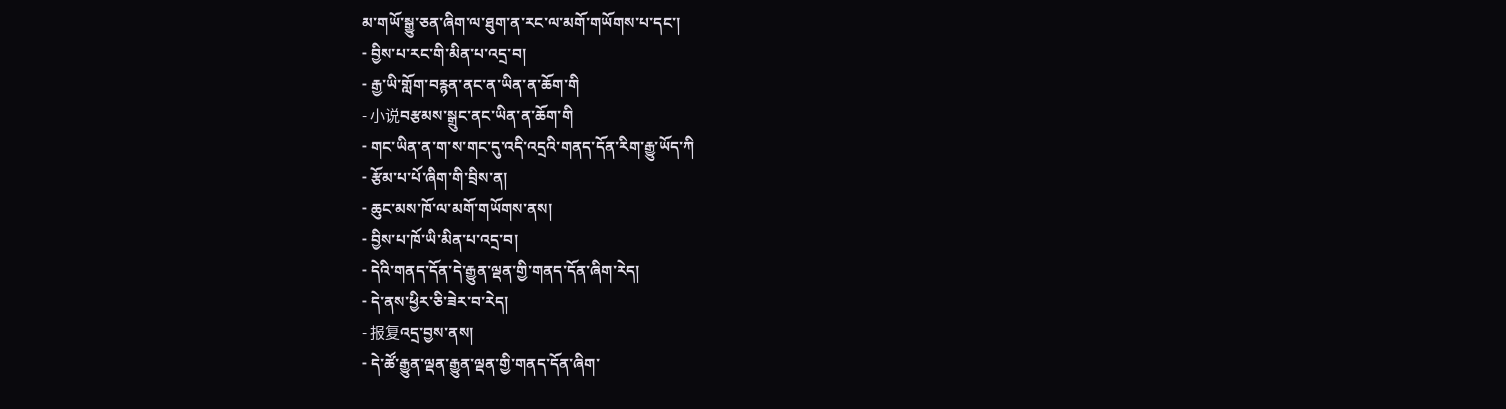མ་གཡོ་སྒྱུ་ཅན་ཞིག་ལ་ཐུག་ན་རང་ལ་མགོ་གཡོགས་པ་དང་།
- བྱིས་པ་རང་གི་མིན་པ་འདྲ་བ།
- རྒྱ་ཡི་གློག་བརྙན་ནང་ན་ཡིན་ན་ཆོག་གི
- 小说བརྩམས་སྒྲུང་ནང་ཡིན་ན་ཆོག་གི
- གང་ཡིན་ན་ག་ས་གང་དུ་འདི་འདྲའི་གནད་དོན་རིག་རྒྱུ་ཡོད་ཀི
- རྩོམ་པ་པོ་ཞིག་གི་བྲིས་ན།
- ཆུང་མས་ཁོ་ལ་མགོ་གཡོགས་ནས།
- བྱིས་པ་ཁོ་ཡི་མིན་པ་འདྲ་བ།
- དེའི་གནད་དོན་དེ་རྒྱུན་ལྡན་གྱི་གནད་དོན་ཞིག་རེད།
- དེ་ནས་ཕྱིར་ཅི་ཟེར་བ་རེད།
- 报复འདྲ་བྱས་ནས།
- དེ་ཚོ་རྒྱུན་ལྡན་རྒྱུན་ལྡན་གྱི་གནད་དོན་ཞིག་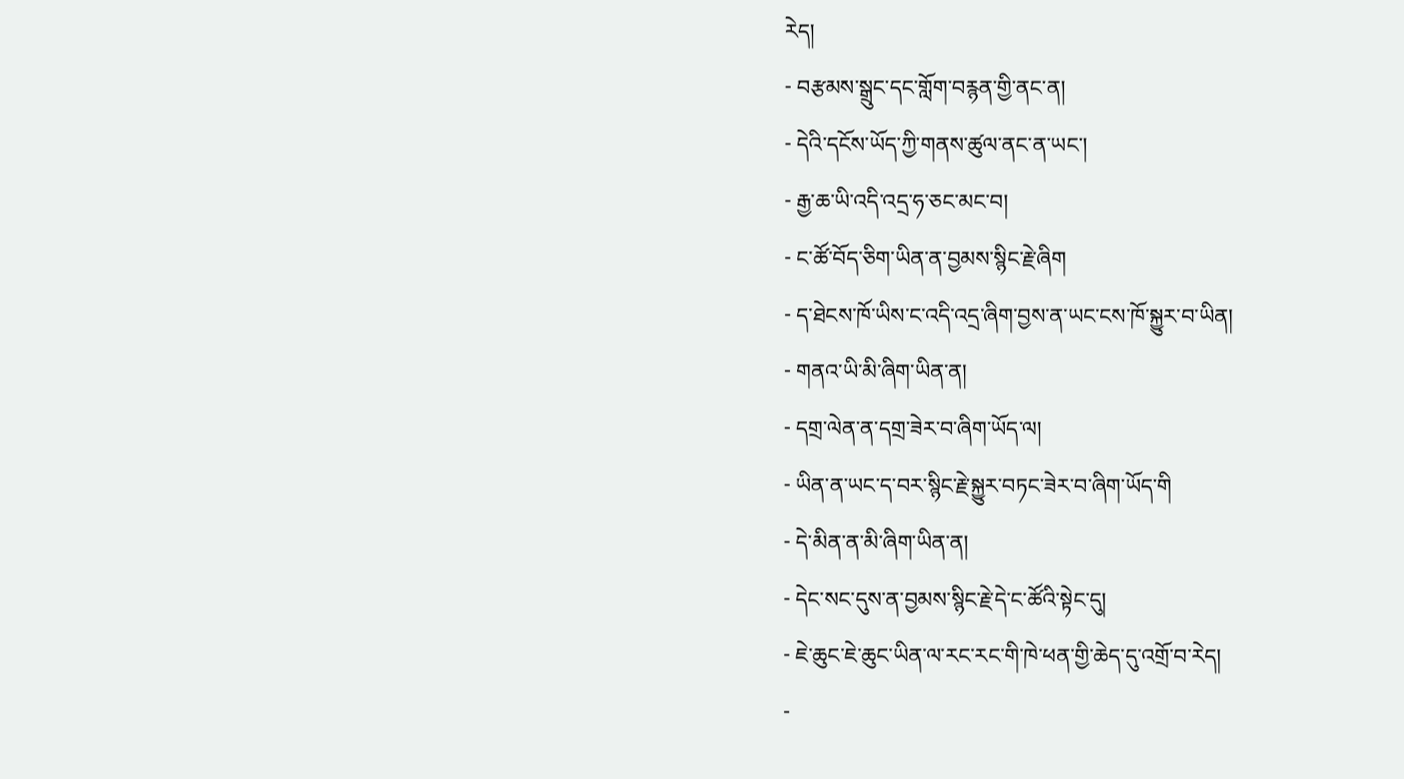རེད།
- བརྩམས་སྒྲུང་དང་གློག་བརྙན་གྱི་ནང་ན།
- དེའི་དངོས་ཡོད་ཀྱི་གནས་ཚུལ་ནང་ན་ཡང་།
- རྒྱ་ཆ་ཡི་འདི་འདྲ་ཧ་ཅང་མང་བ།
- ང་ཚོ་བོད་ཅིག་ཡིན་ན་བྱམས་སྙིང་རྗེ་ཞིག
- ད་ཐེངས་ཁོ་ཡིས་ང་འདི་འདྲ་ཞིག་བྱས་ན་ཡང་ངས་ཁོ་སྐྱུར་བ་ཡིན།
- གནའ་ཡི་མི་ཞིག་ཡིན་ན།
- དགྲ་ལེན་ན་དགྲ་ཟེར་བ་ཞིག་ཡོད་ལ།
- ཡིན་ན་ཡང་ད་བར་སྙིང་རྗེ་སྐྱུར་བཏང་ཟེར་བ་ཞིག་ཡོད་གི
- དེ་མིན་ན་མི་ཞིག་ཡིན་ན།
- དེང་སང་དུས་ན་བྱམས་སྙིང་རྗེ་དེ་ང་ཚོའི་སྟེང་དུ།
- ཇེ་ཆུང་ཇེ་ཆུང་ཡིན་ལ་རང་རང་གི་ཁེ་ཕན་གྱི་ཆེད་དུ་འགྲོ་བ་རེད།
-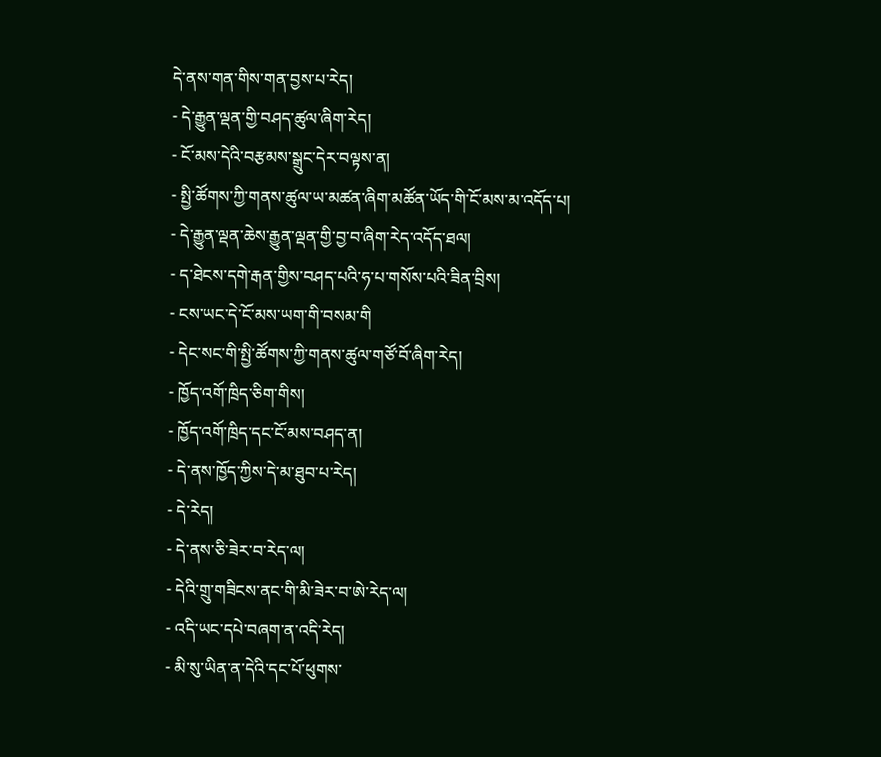དེ་ནས་གན་གིས་གན་བྱས་པ་རེད།
- དེ་རྒྱུན་ལྡན་གྱི་བཤད་ཚུལ་ཞིག་རེད།
- ངོ་མས་དེའི་བརྩམས་སྒྲུང་དེར་བལྟས་ན།
- སྤྱི་ཚོགས་ཀྱི་གནས་ཚུལ་ཡ་མཚན་ཞིག་མཚོན་ཡོད་གི་ངོ་མས་མ་འདོད་པ།
- དེ་རྒྱུན་ལྡན་ཆེས་རྒྱུན་ལྡན་གྱི་བྱ་བ་ཞིག་རེད་འདོད་ཐལ།
- ད་ཐེངས་དགེ་རྒན་གྱིས་བཤད་པའི་ཧ་པ་གསོས་པའི་ཟིན་བྲིས།
- ངས་ཡང་དེ་ངོ་མས་ཡག་གི་བསམ་གི
- དེང་སང་གི་སྤྱི་ཚོགས་ཀྱི་གནས་ཚུལ་གཙོ་བོ་ཞིག་རེད།
- ཁྱོད་འགོ་ཁྲིད་ཅིག་གིས།
- ཁྱོད་འགོ་ཁྲིད་དང་ངོ་མས་བཤད་ན།
- དེ་ནས་ཁྱོད་ཀྱིས་དེ་མ་ཐུབ་པ་རེད།
- དེ་རེད།
- དེ་ནས་ཅི་ཟེར་བ་རེད་ལ།
- དེའི་གྲུ་གཟིངས་ནང་གི་མི་ཟེར་བ་ཨེ་རེད་ལ།
- འདི་ཡང་དཔེ་བཞག་ན་འདི་རེད།
- མི་སུ་ཡིན་ན་དེའི་དང་པོ་ཕུགས་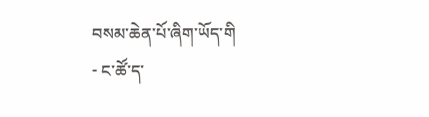བསམ་ཆེན་པོ་ཞིག་ཡོད་གི
- ང་ཚོ་ད་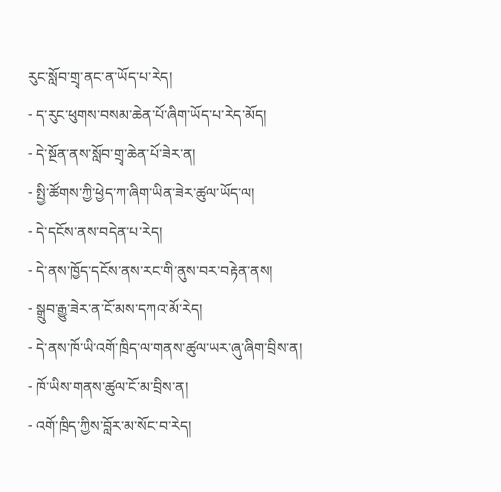རུང་སློབ་གྲྭ་ནང་ན་ཡོད་པ་རེད།
- ད་རུང་ཕུགས་བསམ་ཆེན་པོ་ཞིག་ཡོད་པ་རེད་མོད།
- དེ་སྔོན་ནས་སློབ་གྲྭ་ཆེན་པོ་ཟེར་ན།
- སྤྱི་ཚོགས་ཀྱི་ཕྱེད་ཀ་ཞིག་ཡིན་ཟེར་ཚུལ་ཡོད་ལ།
- དེ་དངོས་ནས་བདེན་པ་རེད།
- དེ་ནས་ཁྱོད་དངོས་ནས་རང་གི་ནུས་བར་བརྟེན་ནས།
- སྒྲུབ་རྒྱུ་ཟེར་ན་ངོ་མས་དཀའ་མོ་རེད།
- དེ་ནས་ཁོ་ཡི་འགོ་ཁྲིད་ལ་གནས་ཚུལ་ཡར་ཞུ་ཞིག་བྲིས་ན།
- ཁོ་ཡིས་གནས་ཚུལ་ངོ་མ་བྲིས་ན།
- འགོ་ཁྲིད་ཀྱིས་བློར་མ་སོང་བ་རེད།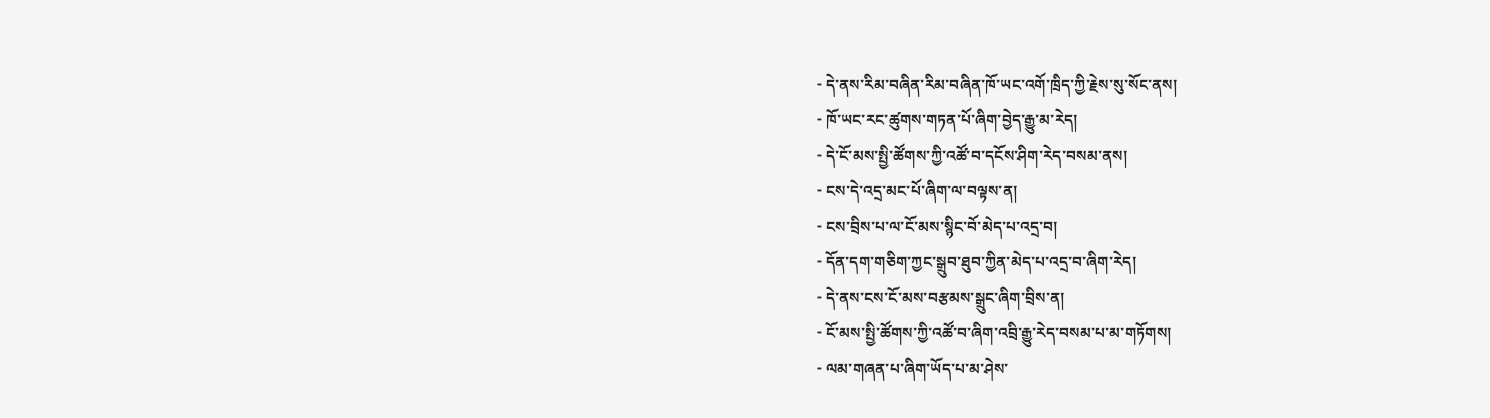- དེ་ནས་རིམ་བཞིན་རིམ་བཞིན་ཁོ་ཡང་འགོ་ཁྲིད་ཀྱི་རྗེས་སུ་སོང་ནས།
- ཁོ་ཡང་རང་ཚུགས་གཏན་པོ་ཞིག་བྱེད་རྒྱུ་མ་རེད།
- དེ་ངོ་མས་སྤྱི་ཚོགས་ཀྱི་འཚོ་བ་དངོས་ཤིག་རེད་བསམ་ནས།
- ངས་དེ་འདྲ་མང་པོ་ཞིག་ལ་བལྟས་ན།
- ངས་བྲིས་པ་ལ་ངོ་མས་སྙིང་བོ་མེད་པ་འདྲ་བ།
- དོན་དག་གཅིག་ཀྱང་སྒྲུབ་ཐུབ་ཀྱིན་མེད་པ་འདྲ་བ་ཞིག་རེད།
- དེ་ནས་ངས་ངོ་མས་བརྩམས་སྒྲུང་ཞིག་བྲིས་ན།
- ངོ་མས་སྤྱི་ཚོགས་ཀྱི་འཚོ་བ་ཞིག་འབྲི་རྒྱུ་རེད་བསམ་པ་མ་གཏོགས།
- ལམ་གཞན་པ་ཞིག་ཡོད་པ་མ་ཤེས་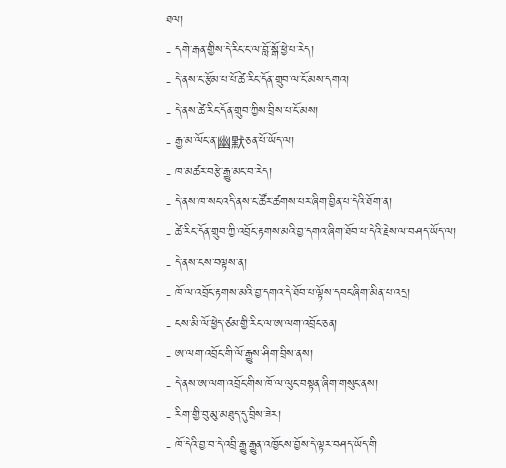ཐལ།
- དགེ་རྒན་གྱིས་དེ་རིང་ང་ལ་བློ་སྒོ་ཕྱེ་པ་རེད།
- དེ་ནས་ང་རྩོམ་པ་པོ་ཚེ་རིང་དོན་གྲུབ་ལ་ངོ་མས་དགའ།
- དེ་ནས་ཚེ་རིང་དོན་གྲུབ་ཀྱིས་བྲིས་པ་ངོ་མས།
- རྒྱ་མ་ལོང་ན་幽默ཅན་པོ་ཡོད་ལ།
- ཁ་མཚར་བརྩེ་རྒྱུ་མང་བ་རེད།
- དེ་ནས་ཁ་སང་འདི་ནས་ང་ཚོར་ཚགས་པར་ཞིག་བྱིན་པ་དེའི་ཐོག་ན།
- ཚེ་རིང་དོན་གྲུབ་ཀྱི་འབྲོང་རྟགས་མའི་བྱ་དགའ་ཞིག་ཐོབ་པ་དེའི་རྗེས་ལ་བཤད་ཡོད་ལ།
- དེ་ནས་ངས་བལྟས་ན།
- ཁོ་ལ་འབྲོང་རྟགས་མའི་བྱ་དགའ་དེ་ཐོབ་པ་ལྟོས་དབང་ཞིག་མིན་པ་འདྲ།
- ངས་མི་ལོ་ཕྱེད་ཙམ་གྱི་རིང་ལ་ཨ་ལག་འབྲོང་ཅན།
- ཨ་ལག་འབྲོང་གི་ལོ་རྒྱུས་ཤིག་བྲིས་ནས།
- དེ་ནས་ཨ་ལག་འབྲོང་གིས་ཁོ་ལ་ལུང་བསྟན་ཞིག་གསུང་ནས།
- རིག་གྱི་བུ་མུ་མཐུད་དུ་བྲིས་ཟེར།
- ཁོ་དེའི་བྱ་བ་དེ་འབྲི་རྒྱུ་རྒྱུན་འཁྱོངས་བྱོས་དེ་ལྟར་བཤད་ཡོད་གི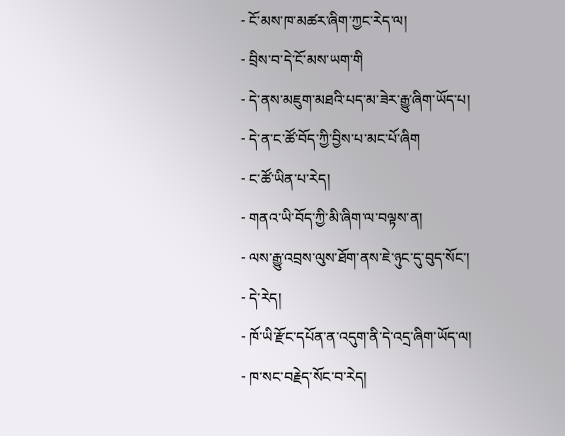- ངོ་མས་ཁ་མཚར་ཞིག་ཀྱང་རེད་ལ།
- བྲིས་བ་དེ་ངོ་མས་ཡག་གི
- དེ་ནས་མཇུག་མཐའི་པད་མ་ཟེར་རྒྱུ་ཞིག་ཡོད་པ།
- དེ་ན་ང་ཚོ་བོད་ཀྱི་བྱིས་པ་མང་པོ་ཞིག
- ང་ཚོ་ཡིན་པ་རེད།
- གནའ་ཡི་བོད་ཀྱི་མི་ཞིག་ལ་བལྟས་ན།
- ལས་རྒྱུ་འབྲས་ལུས་ཐོག་ནས་ཇེ་ཉུང་དུ་བུད་སོང་།
- དེ་རེད།
- ཁོ་ཡི་རྫོང་དཔོན་ན་འདུག་ནི་དེ་འདྲ་ཞིག་ཡོད་ལ།
- ཁ་སང་བརྗེད་སོང་བ་རེད།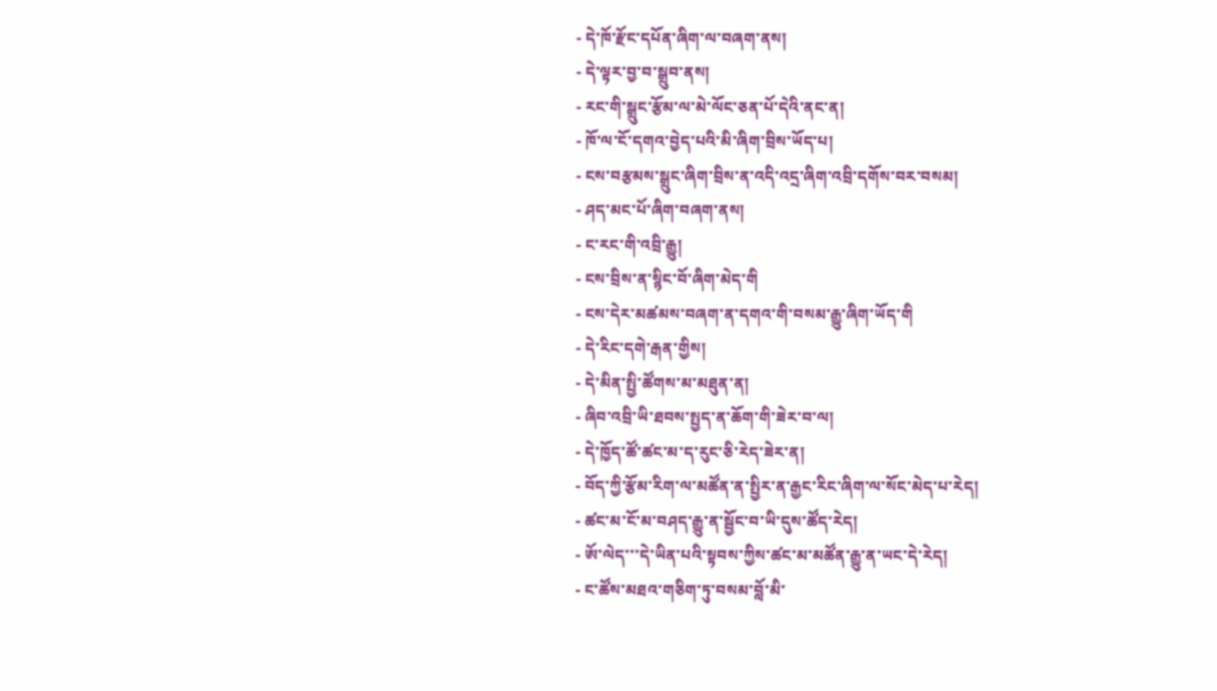- དེ་ཁོ་རྫོང་དཔོན་ཞིག་ལ་བཞག་ནས།
- དེ་ལྟར་བྱ་བ་སྒྲུབ་ནས།
- རང་གི་སྒྲུང་རྩོམ་ལ་མེ་ལོང་ཅན་པོ་དེའི་ནང་ན།
- ཁོ་ལ་ངོ་དགའ་བྱེད་པའི་མི་ཞིག་བྲིས་ཡོད་པ།
- ངས་བརྩམས་སྒྲུང་ཞིག་བྲིས་ན་འདི་འདྲ་ཞིག་འབྲི་དགོས་བར་བསམ།
- ཤད་མང་པོ་ཞིག་བཞག་ནས།
- ང་རང་གི་འབྲི་རྒྱུ།
- ངས་བྲིས་ན་སྙིང་བོ་ཞིག་མེད་གི
- ངས་དེར་མཚམས་བཞག་ན་དགའ་གི་བསམ་རྒྱུ་ཞིག་ཡོད་གི
- དེ་རིང་དགེ་རྒན་གྱིས།
- དེ་མིན་སྤྱི་ཚོགས་མ་མཐུན་ན།
- ཞིབ་འབྲི་ཡི་ཐབས་སྤྱད་ན་ཆོག་གི་ཟེར་བ་ལ།
- དེ་ཁྱོད་ཚོ་ཚང་མ་ད་རུང་ཅི་རེད་ཟེར་ན།
- བོད་ཀྱི་རྩོམ་རིག་ལ་མཚོན་ན་སྤྱིར་ན་རྒྱང་རིང་ཞིག་ལ་སོང་མེད་པ་རེད།
- ཚང་མ་ངོ་མ་བཤད་རྒྱུ་ན་སྦྱོང་བ་ཡི་དུས་ཚོད་རེད།
- ཨོ་ལེད་་་དེ་ཡིན་པའི་སྟབས་ཀྱིས་ཚང་མ་མཚོན་རྒྱུ་ན་ཡང་དེ་རེད།
- ང་ཚོས་མཐའ་གཅིག་ཏུ་བསམ་བློ་མི་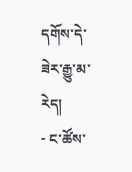དགོས་དེ་ཟེར་རྒྱུ་མ་རེད།
- ང་ཚོས་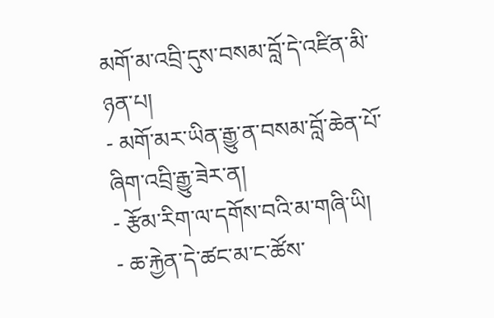མགོ་མ་འབྲི་དུས་བསམ་བློ་དེ་འཛིན་མི་ཉན་པ།
- མགོ་མར་ཡིན་རྒྱུ་ན་བསམ་བློ་ཆེན་པོ་ཞིག་འབྲི་རྒྱུ་ཟེར་ན།
- རྩོམ་རིག་ལ་དགོས་བའི་མ་གཞི་ཡི།
- ཆ་རྐྱེན་དེ་ཚང་མ་ང་ཚོས་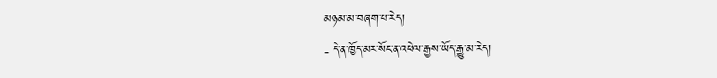མཉམ་མ་བཞག་པ་རེད།
- དེ་ན་ཁྱོད་མར་སོང་ན་འཕེལ་རྒྱས་ཡོད་རྒྱུ་མ་རེད།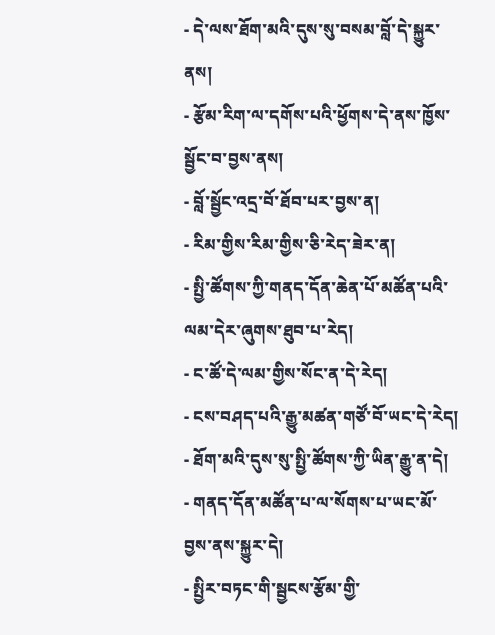- དེ་ལས་ཐོག་མའི་དུས་སུ་བསམ་བློ་དེ་སྐྱུར་ནས།
- རྩོམ་རིག་ལ་དགོས་པའི་ཕྱོགས་དེ་ནས་ཁྱོས་སྦྱོང་བ་བྱས་ནས།
- བློ་སྦྱོང་འདྲ་བོ་ཐོབ་པར་བྱས་ན།
- རིམ་གྱིས་རིམ་གྱིས་ཅི་རེད་ཟེར་ན།
- སྤྱི་ཚོགས་ཀྱི་གནད་དོན་ཆེན་པོ་མཚོན་པའི་ལམ་དེར་ཞུགས་ཐུབ་པ་རེད།
- ང་ཚོ་དེ་ལམ་གྱིས་སོང་ན་དེ་རེད།
- ངས་བཤད་པའི་རྒྱུ་མཚན་གཙོ་བོ་ཡང་དེ་རེད།
- ཐོག་མའི་དུས་སུ་སྤྱི་ཚོགས་ཀྱི་ཡིན་རྒྱུ་ན་དེ།
- གནད་དོན་མཚོན་པ་ལ་སོགས་པ་ཡང་མོ་བྱས་ནས་སྐྱུར་དེ།
- སྤྱིར་བཏང་གི་སྦྱངས་རྩོམ་གྱི་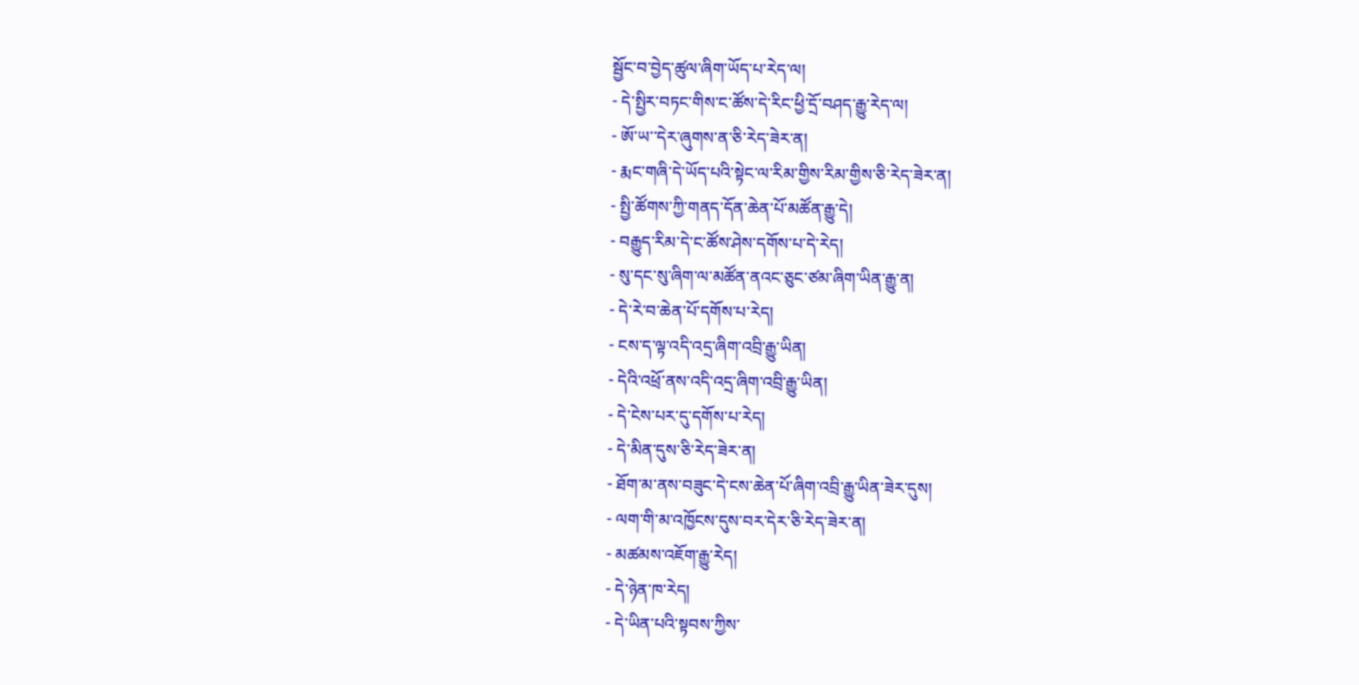སྦྱོང་བ་བྱེད་ཚུལ་ཞིག་ཡོད་པ་རེད་ལ།
- དེ་སྤྱིར་བཏང་གིས་ང་ཚོས་དེ་རིང་ཕྱི་དྲོ་བཤད་རྒྱུ་རེད་ལ།
- ཨོ་ཡ་་དེར་ཞུགས་ན་ཅི་རེད་ཟེར་ན།
- རྨང་གཞི་དེ་ཡོད་པའི་སྟེང་ལ་རིམ་གྱིས་རིམ་གྱིས་ཅི་རེད་ཟེར་ན།
- སྤྱི་ཚོགས་ཀྱི་གནད་དོན་ཆེན་པོ་མཚོན་རྒྱུ་དེ།
- བརྒྱུད་རིམ་དེ་ང་ཚོས་ཤེས་དགོས་པ་དེ་རེད།
- སུ་དང་སུ་ཞིག་ལ་མཚོན་ནའང་ཅུང་ཙམ་ཞིག་ཡིན་རྒྱུ་ན།
- དེ་རེ་བ་ཆེན་པོ་དགོས་པ་རེད།
- ངས་ད་ལྟ་འདི་འདྲ་ཞིག་འབྲི་རྒྱུ་ཡིན།
- དེའི་འཕྲོ་ནས་འདི་འདྲ་ཞིག་འབྲི་རྒྱུ་ཡིན།
- དེ་ངེས་པར་དུ་དགོས་པ་རེད།
- དེ་མིན་དུས་ཅི་རེད་ཟེར་ན།
- ཐོག་མ་ནས་བཟུང་དེ་ངས་ཆེན་པོ་ཞིག་འབྲི་རྒྱུ་ཡིན་ཟེར་དུས།
- ལག་གི་མ་འཁྱོངས་དུས་བར་དེར་ཅི་རེད་ཟེར་ན།
- མཚམས་འཇོག་རྒྱུ་རེད།
- དེ་ཉེན་ཁ་རེད།
- དེ་ཡིན་པའི་སྟབས་ཀྱིས་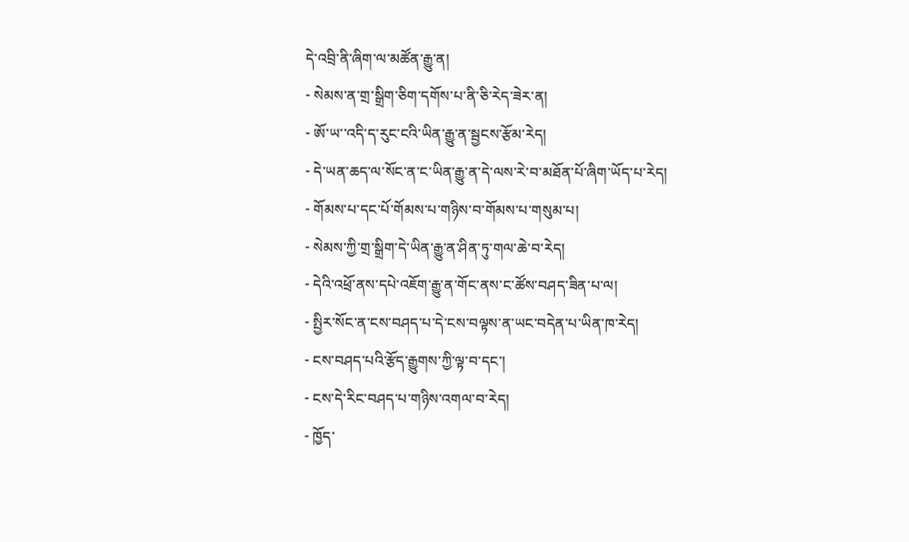དེ་འབྲི་ནི་ཞིག་ལ་མཚོན་རྒྱུ་ན།
- སེམས་ན་གྲ་སྒྲིག་ཅིག་དགོས་པ་ནི་ཅི་རེད་ཟེར་ན།
- ཨོ་ཡ་་འདི་ད་རུང་ངའི་ཡིན་རྒྱུ་ན་སྦྱངས་རྩོམ་རེད།
- དེ་ཡན་ཆད་ལ་སོང་ན་ང་ཡིན་རྒྱུ་ན་དེ་ལས་རེ་བ་མཐོན་པོ་ཞིག་ཡོད་པ་རེད།
- གོམས་པ་དང་པོ་གོམས་པ་གཉིས་བ་གོམས་པ་གསུམ་པ།
- སེམས་ཀྱི་གྲ་སྒྲིག་དེ་ཡིན་རྒྱུ་ན་ཤིན་ཏུ་གལ་ཆེ་བ་རེད།
- དེའི་འཕྲོ་ནས་དཔེ་འཇོག་རྒྱུ་ན་གོང་ནས་ང་ཚོས་བཤད་ཟིན་པ་ལ།
- སྤྱིར་སོང་ན་ངས་བཤད་པ་དེ་ངས་བལྟས་ན་ཡང་བདེན་པ་ཡིན་ཁ་རེད།
- ངས་བཤད་པའི་རྩོད་རྒྱུགས་ཀྱི་ལྟ་བ་དང་།
- ངས་དེ་རིང་བཤད་པ་གཉིས་འགལ་བ་རེད།
- ཁྱོད་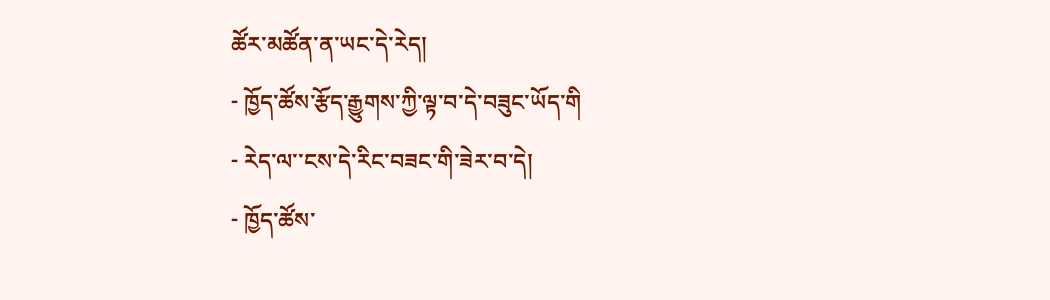ཚོར་མཚོན་ན་ཡང་དེ་རེད།
- ཁྱོད་ཚོས་རྩོད་རྒྱུགས་ཀྱི་ལྟ་བ་དེ་བཟུང་ཡོད་གི
- རེད་ལ་་ངས་དེ་རིང་བཟང་གི་ཟེར་བ་དེ།
- ཁྱོད་ཚོས་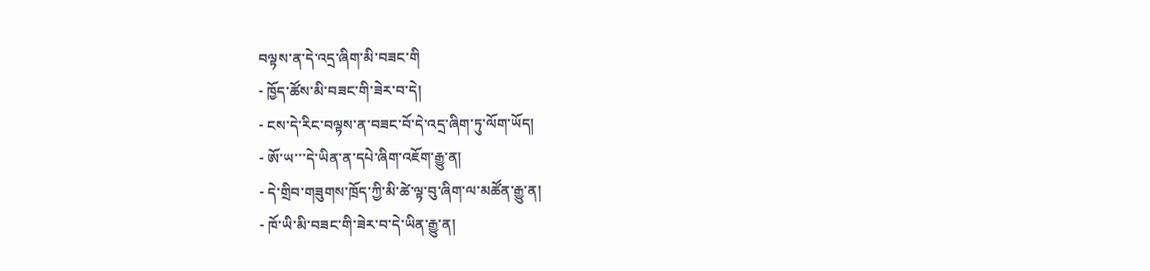བལྟས་ན་དེ་འདྲ་ཞིག་མི་བཟང་གི
- ཁྱོད་ཚོས་མི་བཟང་གི་ཟེར་བ་དེ།
- ངས་དེ་རིང་བལྟས་ན་བཟང་བོ་དེ་འདྲ་ཞིག་ཏུ་ལོག་ཡོད།
- ཨོ་ཡ་་་དེ་ཡིན་ན་དཔེ་ཞིག་འཇོག་རྒྱུ་ན།
- དེ་གྲིབ་གཟུགས་ཁྲོད་ཀྱི་མི་ཚེ་ལྟ་བུ་ཞིག་ལ་མཚོན་རྒྱུ་ན།
- ཁོ་ཡི་མི་བཟང་གི་ཟེར་བ་དེ་ཡིན་རྒྱུ་ན།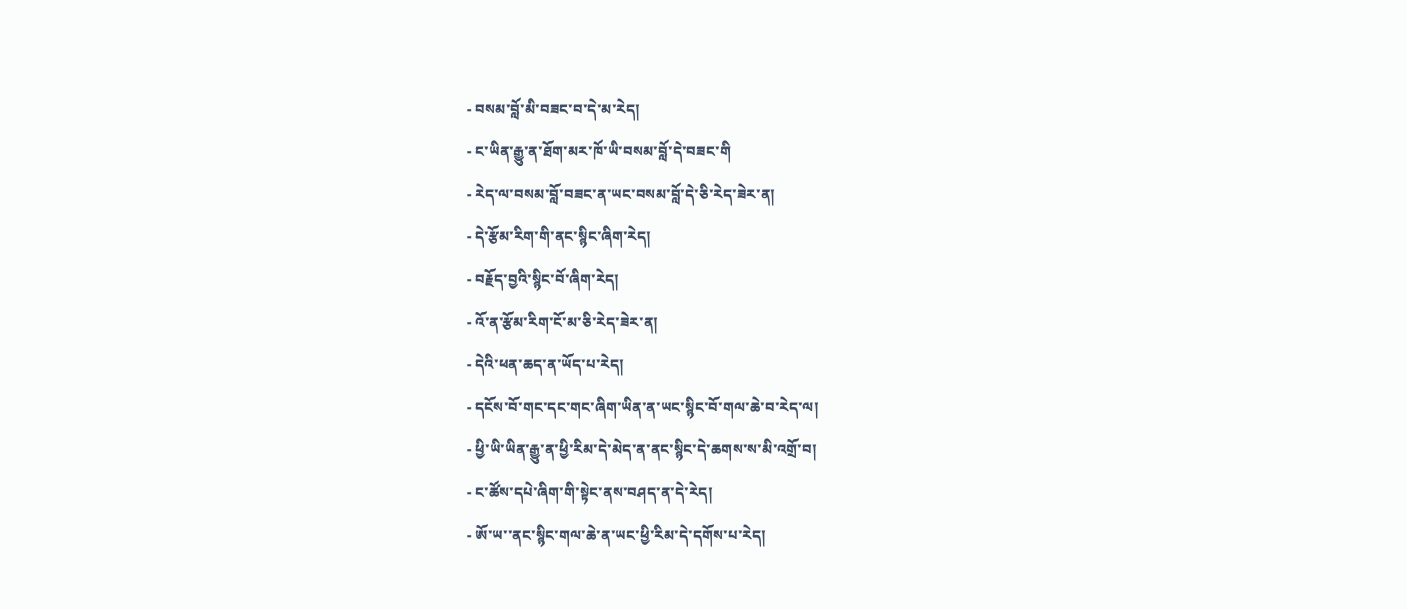- བསམ་བློ་མི་བཟང་བ་དེ་མ་རེད།
- ང་ཡིན་རྒྱུ་ན་ཐོག་མར་ཁོ་ཡི་བསམ་བློ་དེ་བཟང་གི
- རེད་ལ་བསམ་བློ་བཟང་ན་ཡང་བསམ་བློ་དེ་ཅི་རེད་ཟེར་ན།
- དེ་རྩོམ་རིག་གི་ནང་སྙིང་ཞིག་རེད།
- བརྗོད་བྱའི་སྙིང་བོ་ཞིག་རེད།
- འོ་ན་རྩོམ་རིག་ངོ་མ་ཅི་རེད་ཟེར་ན།
- དེའི་ཕན་ཆད་ན་ཡོད་པ་རེད།
- དངོས་བོ་གང་དང་གང་ཞིག་ཡིན་ན་ཡང་སྙིང་བོ་གལ་ཆེ་བ་རེད་ལ།
- ཕྱི་ཡི་ཡིན་རྒྱུ་ན་ཕྱི་རིམ་དེ་མེད་ན་ནང་སྙིང་དེ་ཆགས་ས་མི་འགྲོ་བ།
- ང་ཚོས་དཔེ་ཞིག་གི་སྟེང་ནས་བཤད་ན་དེ་རེད།
- ཨོ་ཡ་་ནང་སྙིང་གལ་ཆེ་ན་ཡང་ཕྱི་རིམ་དེ་དགོས་པ་རེད།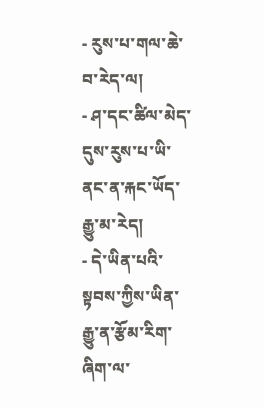- རུས་པ་གལ་ཆེ་བ་རེད་ལ།
- ཤ་དང་ཚིལ་མེད་དུས་རུས་པ་ཡི་ནང་ན་རྐང་ཡོད་རྒྱུ་མ་རེད།
- དེ་ཡིན་པའི་སྟབས་ཀྱིས་ཡིན་རྒྱུ་ན་རྩོམ་རིག་ཞིག་ལ་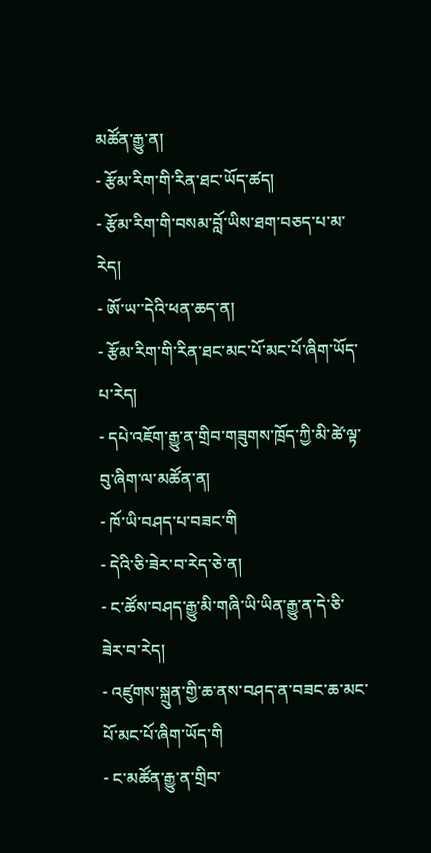མཚོན་རྒྱུ་ན།
- རྩོམ་རིག་གི་རིན་ཐང་ཡོད་ཚད།
- རྩོམ་རིག་གི་བསམ་བློ་ཡིས་ཐག་བཅད་པ་མ་རེད།
- ཨོ་ཡ་་དེའི་ཕན་ཆད་ན།
- རྩོམ་རིག་གི་རིན་ཐང་མང་པོ་མང་པོ་ཞིག་ཡོད་པ་རེད།
- དཔེ་འཇོག་རྒྱུ་ན་གྲིབ་གཟུགས་ཁྲོད་ཀྱི་མི་ཚེ་ལྟ་བུ་ཞིག་ལ་མཚོན་ན།
- ཁོ་ཡི་བཤད་པ་བཟང་གི
- དེའི་ཅི་ཟེར་བ་རེད་ཅེ་ན།
- ང་ཚོས་བཤད་རྒྱུ་མི་གཞི་ཡི་ཡིན་རྒྱུ་ན་དེ་ཅི་ཟེར་བ་རེད།
- འཛུགས་སྐྲུན་གྱི་ཆ་ནས་བཤད་ན་བཟང་ཆ་མང་པོ་མང་པོ་ཞིག་ཡོད་གི
- ང་མཚོན་རྒྱུ་ན་གྲིབ་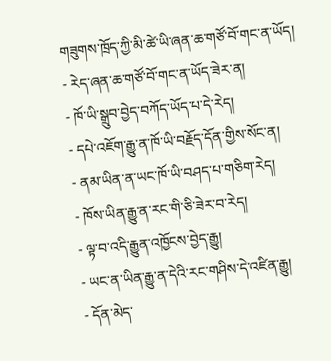གཟུགས་ཁྲོད་ཀྱི་མི་ཚེ་ཡི་ཞན་ཆ་གཙོ་བོ་གང་ན་ཡོད།
- རེད་ཞན་ཆ་གཙོ་བོ་གང་ན་ཡོད་ཟེར་ན།
- ཁོ་ཡི་སྒྲུབ་བྱེད་བཀོད་ཡོད་པ་དེ་རེད།
- དཔེ་འཇོག་རྒྱུ་ན་ཁོ་ཡི་བརྗོད་དོན་གྱིས་སོང་ན།
- ནམ་ཡིན་ན་ཡང་ཁོ་ཡི་བཤད་པ་གཅིག་རེད།
- ཁོས་ཡིན་རྒྱུ་ན་རང་གི་ཅི་ཟེར་བ་རེད།
- ལྟ་བ་འདི་རྒྱུན་འཁྱོངས་བྱེད་རྒྱུ།
- ཡང་ན་ཡིན་རྒྱུ་ན་དེའི་རང་གཤིས་དེ་འཛིན་རྒྱུ།
- དོན་མེད་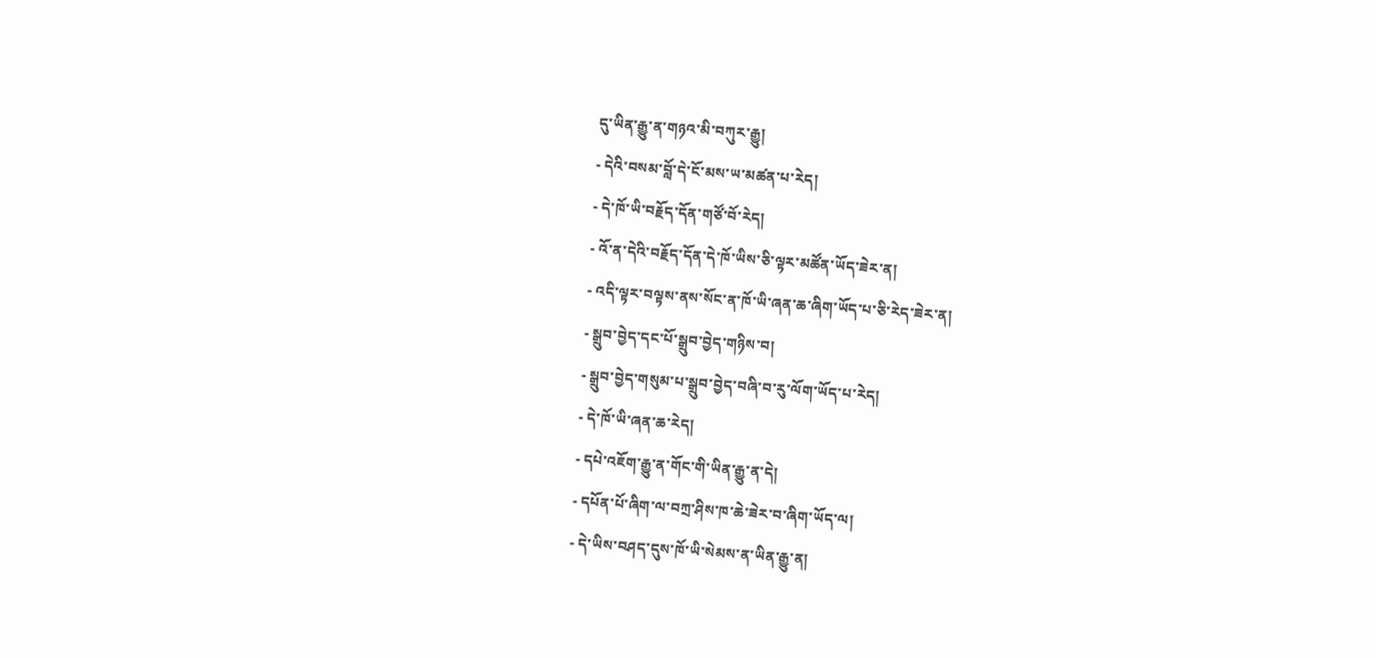དུ་ཡིན་རྒྱུ་ན་གཉའ་མི་བཀུར་རྒྱུ།
- དེའི་བསམ་བློ་དེ་ངོ་མས་ཡ་མཚན་པ་རེད།
- དེ་ཁོ་ཡི་བརྗོད་དོན་གཙོ་བོ་རེད།
- འོ་ན་དེའི་བརྗོད་དོན་དེ་ཁོ་ཡིས་ཅི་ལྟར་མཚོན་ཡོད་ཟེར་ན།
- འདི་ལྟར་བལྟས་ནས་སོང་ན་ཁོ་ཡི་ཞན་ཆ་ཞིག་ཡོད་པ་ཅི་རེད་ཟེར་ན།
- སྒྲུབ་བྱེད་དང་པོ་སྒྲུབ་བྱེད་གཉིས་བ།
- སྒྲུབ་བྱེད་གསུམ་པ་སྒྲུབ་བྱེད་བཞི་བ་རུ་ལོག་ཡོད་པ་རེད།
- དེ་ཁོ་ཡི་ཞན་ཆ་རེད།
- དཔེ་འཇོག་རྒྱུ་ན་གོང་གི་ཡིན་རྒྱུ་ན་དེ།
- དཔོན་པོ་ཞིག་ལ་བཀྲ་ཤིས་ཁ་ཆེ་ཟེར་བ་ཞིག་ཡོད་ལ།
- དེ་ཡིས་བཤད་དུས་ཁོ་ཡི་སེམས་ན་ཡིན་རྒྱུ་ན།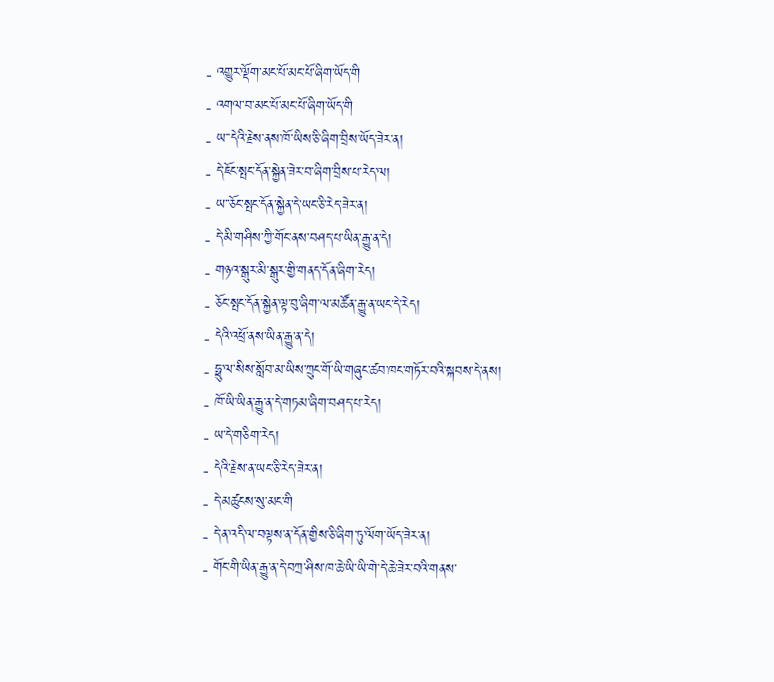- འགྱུར་ལྡོག་མང་པོ་མང་པོ་ཞིག་ཡོད་གི
- འགལ་བ་མང་པོ་མང་པོ་ཞིག་ཡོད་གི
- ཡ་་དེའི་རྗེས་ནས་ཁོ་ཡིས་ཅི་ཞིག་བྲིས་ཡོད་ཟེར་ན།
- དེ་ཇོང་སྤང་དོན་སྐྱེན་ཟེར་བ་ཞིག་བྲིས་པ་རེད་ལ།
- ཡ་་ཅོང་སྤང་དོན་སྐྱེན་དེ་ཡང་ཅི་རེད་ཟེར་ན།
- དེ་མི་གཤིས་ཀྱི་གོང་ནས་བཤད་པ་ཡིན་རྒྱུ་ན་དེ།
- གཉའ་སྒུར་མི་སྒུར་གྱི་གནད་དོན་ཞིག་རེད།
- ཅོང་སྤང་དོན་སྐྱེན་ལྟ་བུ་ཞིག་ལ་མཚོན་རྒྱུ་ན་ཡང་དེ་རེད།
- དེའི་འཕྲོ་ནས་ཡིན་རྒྱུ་ན་དེ།
- ཧྥུ་ལ་སིས་སློབ་མ་ཡིས་ཀྲུང་གོ་ཡི་གཞུང་ཚབ་ཁང་གཏོར་བའི་སྐབས་དེ་ནས།
- ཁོ་ཡི་ཡིན་རྒྱུ་ན་དེ་གཏམ་ཞིག་བཤད་པ་རེད།
- ཡ་དེ་གཅིག་རེད།
- དེའི་རྗེས་ན་ཡང་ཅི་རེད་ཟེར་ན།
- དེ་མཚུངས་སུ་མང་གི
- དེ་ན་འདི་ལ་བལྟས་ན་དོན་གྱིས་ཅི་ཞིག་ཏུ་ལོག་ཡོད་ཟེར་ན།
- གོང་གི་ཡིན་རྒྱུ་ན་དེ་བཀྲ་ཤིས་ཁ་ཆེ་ཡི་ཡི་གེ་དེ་ཆེ་ཟེར་བའི་གནས་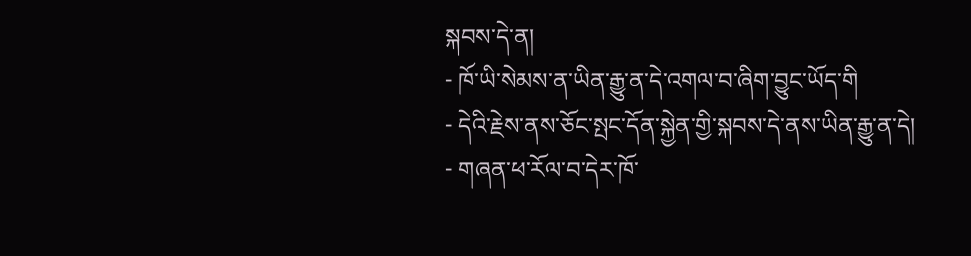སྐབས་དེ་ན།
- ཁོ་ཡི་སེམས་ན་ཡིན་རྒྱུ་ན་དེ་འགལ་བ་ཞིག་བྱུང་ཡོད་གི
- དེའི་རྗེས་ནས་ཅོང་སྤང་དོན་སྐྱེན་གྱི་སྐབས་དེ་ནས་ཡིན་རྒྱུ་ན་དེ།
- གཞན་ཕ་རོལ་བ་དེར་ཁོ་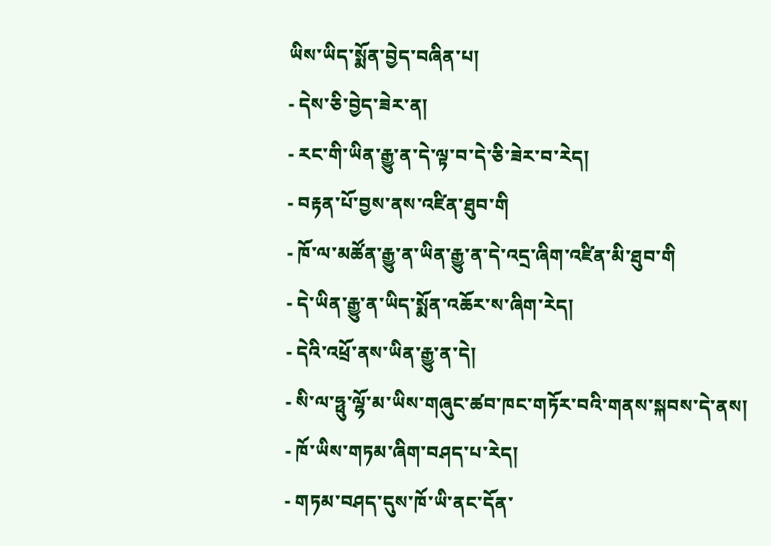ཡིས་ཡིད་སྨོན་བྱེད་བཞིན་པ།
- དེས་ཅི་བྱེད་ཟེར་ན།
- རང་གི་ཡིན་རྒྱུ་ན་དེ་ལྟ་བ་དེ་ཅི་ཟེར་བ་རེད།
- བརྟན་པོ་བྱས་ནས་འཛིན་ཐུབ་གི
- ཁོ་ལ་མཚོན་རྒྱུ་ན་ཡིན་རྒྱུ་ན་དེ་འདྲ་ཞིག་འཛིན་མི་ཐུབ་གི
- དེ་ཡིན་རྒྱུ་ན་ཡིད་སྨོན་འཆོར་ས་ཞིག་རེད།
- དེའི་འཕྲོ་ནས་ཡིན་རྒྱུ་ན་དེ།
- སི་ལ་ཧྥུ་ལྷོ་མ་ཡིས་གཞུང་ཚབ་ཁང་གཏོར་བའི་གནས་སྐབས་དེ་ནས།
- ཁོ་ཡིས་གཏམ་ཞིག་བཤད་པ་རེད།
- གཏམ་བཤད་དུས་ཁོ་ཡི་ནང་དོན་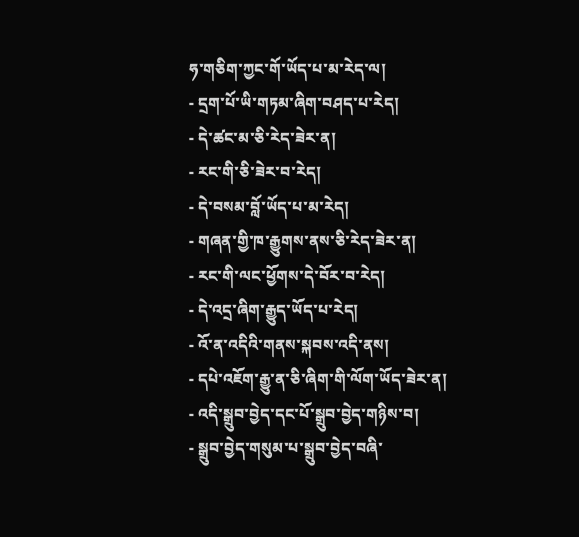ཧ་གཅིག་ཀྱང་གོ་ཡོད་པ་མ་རེད་ལ།
- དྲག་པོ་ཡི་གཏམ་ཞིག་བཤད་པ་རེད།
- དེ་ཚང་མ་ཅི་རེད་ཟེར་ན།
- རང་གི་ཅི་ཟེར་བ་རེད།
- དེ་བསམ་བློ་ཡོད་པ་མ་རེད།
- གཞན་གྱི་ཁ་རྒྱུགས་ནས་ཅི་རེད་ཟེར་ན།
- རང་གི་ལང་ཕྱོགས་དེ་བོར་བ་རེད།
- དེ་འདྲ་ཞིག་རྒྱུད་ཡོད་པ་རེད།
- འོ་ན་འདིའི་གནས་སྐབས་འདི་ནས།
- དཔེ་འཇོག་རྒྱུ་ན་ཅི་ཞིག་གི་ལོག་ཡོད་ཟེར་ན།
- འདི་སྒྲུབ་བྱེད་དང་པོ་སྒྲུབ་བྱེད་གཉིས་བ།
- སྒྲུབ་བྱེད་གསུམ་པ་སྒྲུབ་བྱེད་བཞི་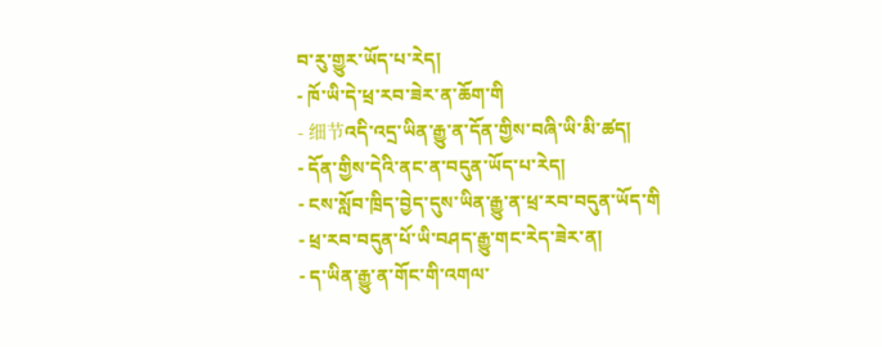བ་རུ་གྱུར་ཡོད་པ་རེད།
- ཁོ་ཡི་དེ་ཕྲ་རབ་ཟེར་ན་ཆོག་གི
- 细节འདི་འདྲ་ཡིན་རྒྱུ་ན་དོན་གྱིས་བཞི་ཡི་མི་ཚད།
- དོན་གྱིས་དེའི་ནང་ན་བདུན་ཡོད་པ་རེད།
- ངས་སློབ་ཁྲིད་བྱེད་དུས་ཡིན་རྒྱུ་ན་ཕྲ་རབ་བདུན་ཡོད་གི
- ཕྲ་རབ་བདུན་པོ་ཡི་བཤད་རྒྱུ་གང་རེད་ཟེར་ན།
- ད་ཡིན་རྒྱུ་ན་གོང་གི་འགལ་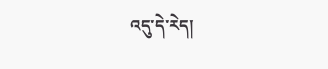འདུ་དེ་རེད།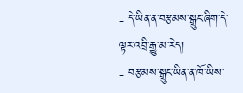- དེ་ཡིན་ན་བརྩམས་སྒྲུང་ཞིག་དེ་ལྟར་འབྲི་རྒྱུ་མ་རེད།
- བརྩམས་སྒྲུང་ཡིན་ན་ཁོ་ཡིས་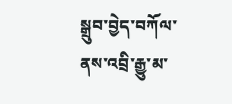སྒྲུབ་བྱེད་བཀོལ་ནས་འབྲི་རྒྱུ་མ་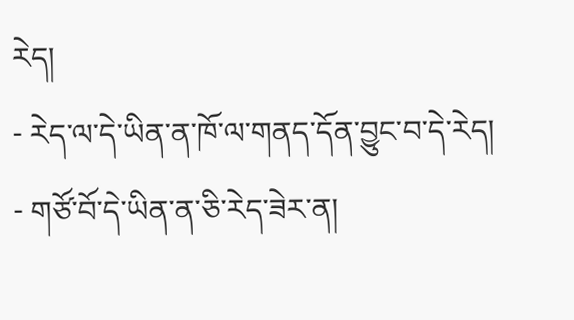རེད།
- རེད་ལ་དེ་ཡིན་ན་ཁོ་ལ་གནད་དོན་བྱུང་བ་དེ་རེད།
- གཙོ་བོ་དེ་ཡིན་ན་ཅི་རེད་ཟེར་ན།